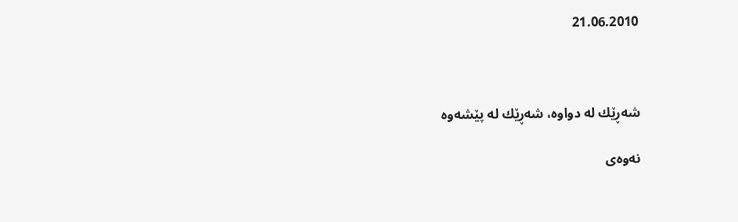21.06.2010



شه‌ڕێك له‌ دواوه‌، شه‌ڕێك له‌ پێشه‌وه‌

نه‌وه‌ی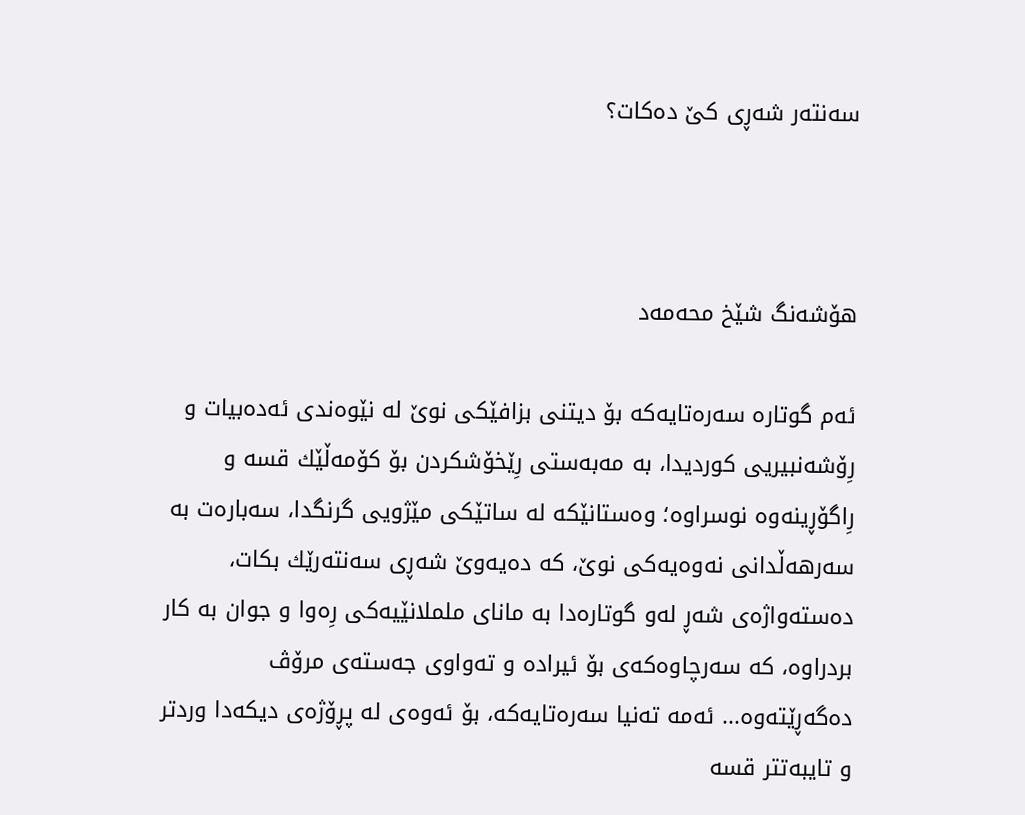سه‌نته‌ر شه‌ڕی كێ ده‌كات؟



هۆشه‌نگ شێخ محه‌مه‌د

ئه‌م گوتاره‌ سه‌ره‌تایه‌كه‌ بۆ دیتنی بزافێكی نوێ له‌ نێوه‌ندی ئه‌ده‌بیات و رِۆشه‌نبیریی كوردیدا، به‌ مه‌به‌ستی رِێخۆشكردن بۆ كۆمه‌ڵێك قسه‌ و رِاگۆڕینه‌وه‌ نوسراوه‌؛ وه‌ستانێكه‌ له‌ ساتێكی مێژویی گرنگدا، سه‌باره‌ت به‌ سه‌رهه‌ڵدانی نه‌وه‌یه‌كی نوێ، كه‌ ده‌یه‌وێ شه‌ڕی سه‌نته‌رێك بكات، ده‌سته‌واژه‌ی شه‌ڕ له‌و گوتاره‌دا به‌ مانای ململانێیه‌كی رِه‌وا و جوان به‌ كار بردراوه‌، كه‌ سه‌رچاوه‌كه‌ی بۆ ئیراده‌ و ته‌واوی جه‌سته‌ی مرۆڤ ده‌گه‌ڕێته‌وه‌... ئه‌مه‌ ته‌نیا سه‌ره‌تایه‌كه‌، بۆ ئه‌وه‌ی له‌ پڕۆژه‌ی دیكه‌دا وردتر و تایبه‌تتر قسه‌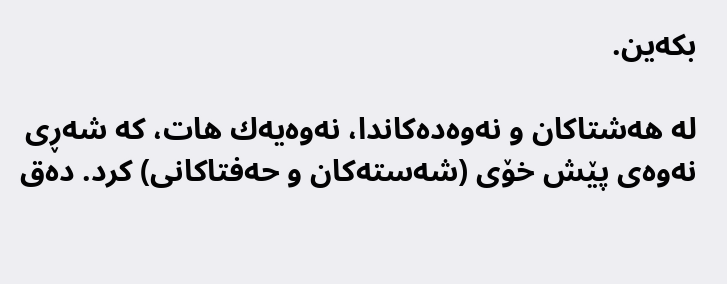بكه‌ین.

له‌ هه‌شتاكان و نه‌وه‌‌ده‌كاندا، نه‌وه‌یه‌ك هات، كه‌ شه‌ڕی نه‌وه‌ی پێش خۆی (شه‌سته‌كان و حه‌فتاكانی) كرد. ده‌ق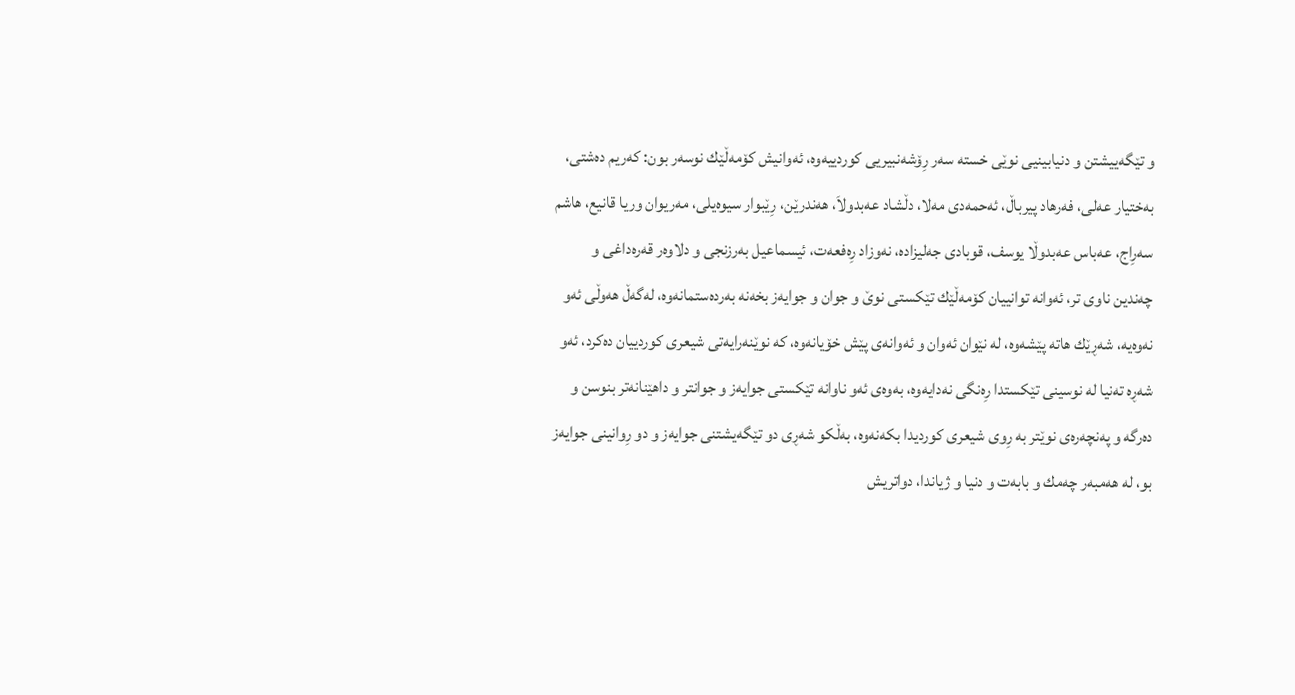و تێگه‌ییشتن و دنیابینیی نوێی خسته‌ سه‌ر رِۆشه‌نبیریی كوردییه‌وه‌، ئه‌وانیش كۆمه‌ڵێك نوسه‌ر بون: كه‌ریم ده‌شتی، به‌ختیار عه‌لی، فه‌رهاد پیرباڵ، ئه‌حمه‌دی مه‌لا، دڵشاد عه‌بدولاَ، هه‌ندرێن، رِێبوار سیوه‌یلی، مه‌ریوان وریا قانیع، هاشم سه‌رِاج، عه‌باس عه‌بدوڵا یوسف، قوبادی جه‌لیزاده‌، نه‌وزاد رِه‌فعه‌ت، ئیسماعیل به‌رزنجی و دلاوه‌ر قه‌ره‌داغی و چه‌ندین ناوی تر، ئه‌وانه‌ توانییان كۆمه‌ڵێك تێكستی نوێ و جوان و جوایه‌ز بخه‌نه‌ به‌رده‌ستمانه‌وه‌، له‌گه‌ڵ هه‌وڵی ئه‌و نه‌وه‌یه‌، شه‌ڕێك هاته‌ پێشه‌وه‌، له‌ نێوان ئه‌وان و ئه‌وانه‌ی پێش خۆیانه‌وه‌، كه‌ نوێنه‌رایه‌تی شیعری كوردییان ده‌كرد، ئه‌و شه‌ڕه‌ ته‌نیا له‌ نوسینی تێكستدا رِه‌نگی نه‌دایه‌وه‌، به‌وه‌ی ئه‌و ناوانه‌ تێكستی جوایه‌ز و جوانتر و داهێنانه‌تر بنوسن و ده‌رگه‌ و په‌نچه‌ره‌ی نوێتر به‌ رِوی شیعری كوردیدا بكه‌نه‌وه‌، به‌ڵكو شه‌ڕی دو تێگه‌یشتنی جوایه‌ز و دو رِوانینی جوایه‌ز بو، له‌ هه‌مبه‌ر چه‌مك و بابه‌ت و دنیا و ژیاندا، دواتریش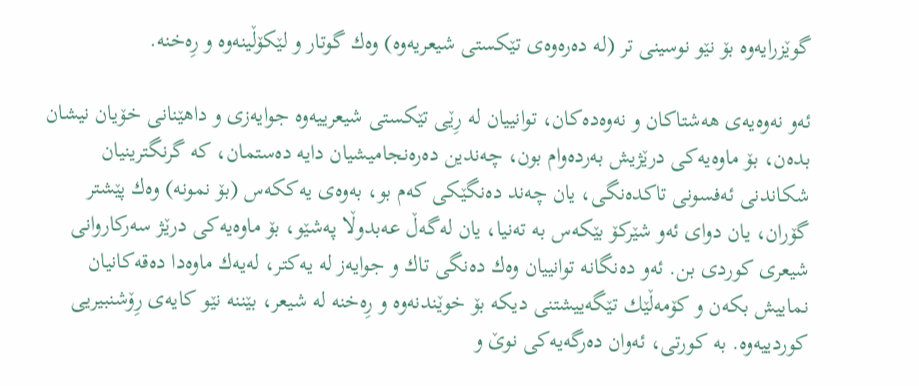گوێزرایه‌وه‌ بۆ نێو نوسینی تر (له‌ ده‌ره‌وه‌ی تێكستی شیعریه‌وه‌) وه‌ك گوتار و لێكۆڵینه‌وه‌ و رِه‌خنه‌.

ئه‌و نه‌وه‌یه‌ی هه‌شتاكان و نه‌وه‌ده‌كان، توانییان له‌ رِێی تێكستی شیعرییه‌وه‌ جوایه‌زی و داهێنانی خۆیان نیشان بده‌ن، بۆ ماوه‌یه‌كی درێژیش به‌رده‌وام بون، چه‌ندین ده‌ره‌نجامیشیان دایه‌ ده‌ستمان، كه‌ گرنگترینیان شكاندنی ئه‌فسونی تاكده‌نگی، یان چه‌ند ده‌نگێكی كه‌م بو، به‌وه‌ی یه‌ككه‌س (بۆ نمونه‌) وه‌ك پێشتر گۆران، یان دوای ئه‌و شێركۆ بێكه‌س به‌ ته‌نیا، یان له‌گه‌ڵ عه‌بدوڵا په‌شێو، بۆ ماوه‌یه‌كی درێژ سه‌ركاروانی شیعری كوردی بن. ئه‌و ده‌نگانه‌ توانییان وه‌ك ده‌نگی تاك و جوایه‌ز له‌ یه‌كتر، له‌یه‌ك ماوه‌دا ده‌قه‌كانیان نماییش بكه‌ن و كۆمه‌ڵێك تێگه‌ییشتنی دیكه‌ بۆ خوێندنه‌وه‌ و رِه‌خنه‌ له‌ شیعر، بێننه‌ نێو كایه‌ی رِۆشنبیریی كوردییه‌وه‌. به‌ كورتی، ئه‌وان ده‌رگه‌یه‌كی نوێ و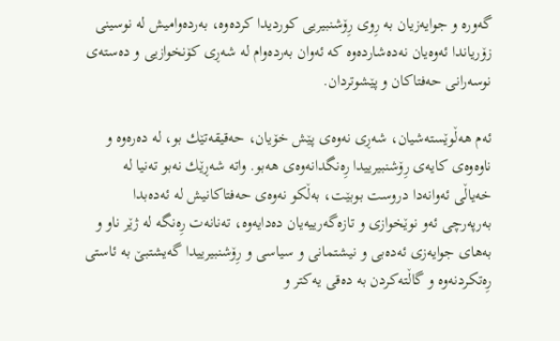گه‌وره‌ و جوایه‌زیان به‌ رِوی رِۆشنبیریی كوردیدا كرده‌وه‌، به‌رده‌وامیش له‌ نوسینی زۆریاندا ئه‌وه‌یان نه‌ده‌شارده‌وه‌ كه‌ ئه‌وان به‌رده‌وام له‌ شه‌ڕی كۆنخوازیی و ده‌سته‌ی نوسه‌رانی حه‌فتاكان و پێشوتردان.

ئه‌م هه‌ڵوێسته‌شیان، شه‌ڕی نه‌وه‌ی پێش خۆیان، حه‌قیقه‌تێك بو، له‌ ده‌ره‌وه‌ و ناوه‌وه‌ی كایه‌ی رِۆشنبیرییدا رِه‌نگدانه‌وه‌ی هه‌بو. واته‌ شه‌ڕێك نه‌بو ته‌نیا له‌ خه‌یاڵی ئه‌وانه‌دا دروست بوبێت، به‌ڵكو نه‌وه‌ی حه‌فتاكانیش له‌ ئه‌ده‌بدا به‌رپه‌رچی ئه‌و نوێخوازی و تازه‌گه‌رییه‌یان ده‌دایه‌وه‌، ته‌نانه‌ت رِه‌نگه‌ له‌ ژێر ناو و به‌های جوایه‌زی ئه‌ده‌بی و نیشتمانی و سیاسی و رِۆشنبیرییدا گه‌یشتبێ به‌ ئاستی رِه‌تكردنه‌وه‌ و گاڵته‌كردن به‌ ده‌قی یه‌كتر و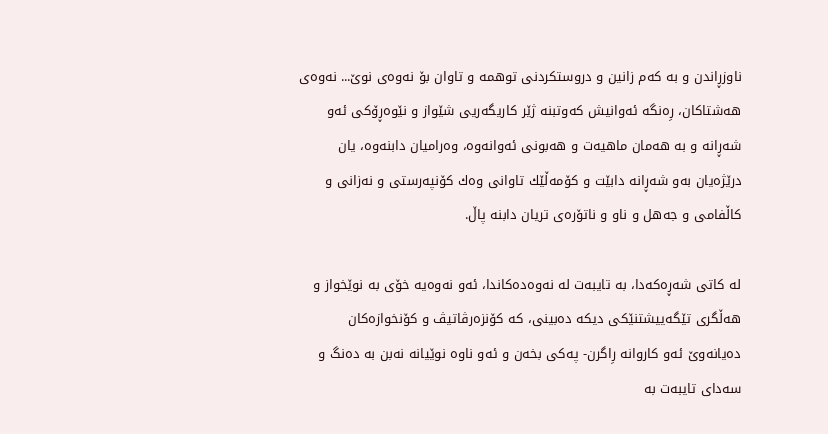ناوزڕاندن و به‌ كه‌م زانین و دروستكردنی توهمه‌ و تاوان بۆ نه‌وه‌ی نوێ... نه‌وه‌ی هه‌شتاكان، رِه‌نگه‌ ئه‌وانیش كه‌وتبنه‌ ژێر كاریگه‌ریی شێواز و نێوه‌ڕۆكی ئه‌و شه‌ڕانه‌ و به‌ هه‌مان ماهیه‌ت و هه‌بونی ئه‌وانه‌وه‌، وه‌رامیان دابنه‌وه‌، یان درێژه‌یان به‌و شه‌ڕانه‌ دابێت و كۆمه‌ڵێك تاوانی وه‌ك كۆنپه‌رستی و نه‌زانی و كاڵفامی و جه‌هل و ناو و ناتۆره‌ی تریان دابنه‌ پاڵ.

له‌ كاتی شه‌ڕه‌كه‌دا، به‌ تایبه‌ت له‌ نه‌وه‌ده‌كاندا، ئه‌و نه‌وه‌یه‌ خۆی به‌ نوێخواز و هه‌ڵگری تێگه‌ییشتنێكی دیكه‌ ده‌بینی، كه‌ كۆنزه‌رڤاتیڤ و كۆنخوازه‌كان ده‌یانه‌وێ ئه‌و كاروانه‌ رِاگرن- په‌كی بخه‌ن و ئه‌و ناوه‌ نوێیانه‌ نه‌بن به‌ ده‌نگ و سه‌دای تایبه‌ت به‌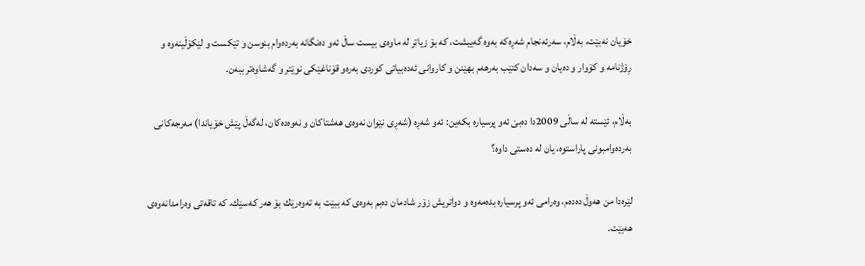خۆیان نه‌بێت، به‌ڵام، سه‌رئه‌نجام شه‌ڕه‌كه‌‌ به‌وه‌ گه‌ییشت، كه‌ بۆ زیاتر له‌ ماوه‌ی بیست ساڵ ئه‌و ده‌نگانه‌ به‌رده‌وام بنوسن و تێكست و لێكۆڵینه‌وه‌ و رِۆژنامه‌ و كۆوار و ده‌یان و سه‌دان كتێب به‌رهه‌م بهێنن و كاروانی ئه‌ده‌بیاتی كوردی به‌ره‌و قۆناغێكی نوێتر و گه‌شاوه‌تر ببه‌ن.

به‌ڵام، ئێسته‌ له‌ ساڵی 2009دا ده‌بێ ئه‌و پرسیاره‌ بكه‌ین: ئه‌و شه‌ڕه‌ (شه‌ڕی نێوان نه‌وه‌ی هه‌شتاكان و نه‌وه‌ده‌كان، له‌گه‌ڵ پێش خۆیاندا) مه‌رجه‌كانی به‌رده‌وامبونی پاراستوه‌، یان له‌ ده‌ستی داوه‌؟

لێره‌دا من هه‌وڵ ده‌ده‌م، وه‌رامی ئه‌و پرسیاره‌ بده‌مه‌وه‌ و دواتریش زۆر شادمان ده‌بم به‌وه‌ی كه‌ ببێت به‌ ته‌وه‌رێك بۆ هه‌ر كه‌سێك، كه‌ تاقه‌تی وه‌رامدانه‌وه‌ی هه‌بێت.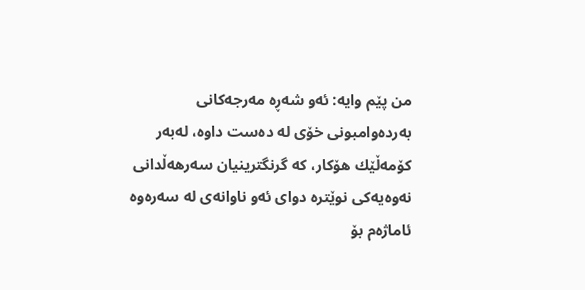من پێم وایه‌: ئه‌و شه‌ڕه‌ مه‌رجه‌كانی به‌رده‌وامبونی خۆی له‌ ده‌ست داوه‌، له‌به‌ر كۆمه‌ڵێك هۆكار، كه‌ گرنگترینیان سه‌رهه‌ڵدانی نه‌وه‌یه‌كی نوێتره‌ دوای ئه‌و ناوانه‌ی له‌ سه‌ره‌وه‌ ئاماژه‌م بۆ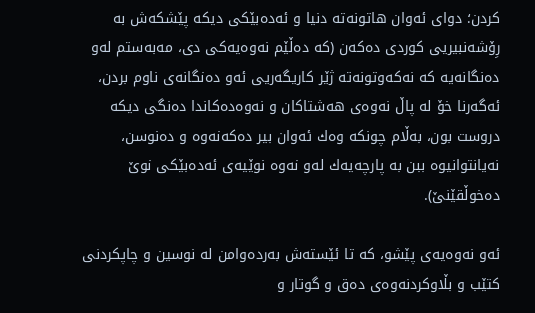كردن؛ دوای ئه‌وان هاتونه‌ته‌ دنیا و ئه‌ده‌بێكی دیكه‌ پێشكه‌ش به‌ رِۆشه‌نبیریی كوردی ده‌كه‌ن (كه‌ ده‌ڵێم نه‌وه‌یه‌كی دی، مه‌به‌ستم له‌و ده‌نگانه‌یه‌ كه‌ نه‌كه‌وتونه‌ته‌ ژێر كاریگه‌ریی ئه‌و ده‌نگانه‌ی ناوم بردن، ئه‌گه‌رنا خۆ له‌ پاڵ نه‌وه‌ی هه‌شتاكان و نه‌وه‌ده‌كاندا ده‌نگی دیكه‌ دروست بون، به‌ڵام چونكه‌ وه‌ك ئه‌وان بیر ده‌كه‌نه‌وه‌ و ده‌نوسن، نه‌یانتوانیوه‌ ببن به‌ پارچه‌یه‌ك له‌و نه‌وه‌ نوێیه‌ی ئه‌ده‌بێكی نوێ ده‌خوڵقێنێ).

ئه‌و نه‌وه‌یه‌ی پێشو، كه‌ تا ئێسته‌ش به‌رده‌وامن له‌ نوسین و چاپكردنی كتێب و بڵاوكردنه‌وه‌ی ده‌ق و گوتار و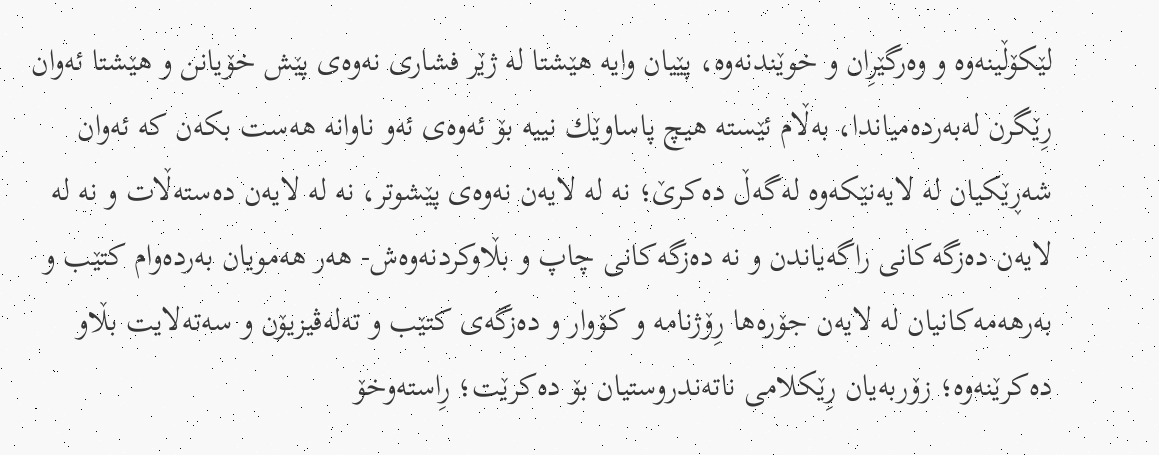لێكۆڵینه‌وه‌ و وه‌رگێرِان و خوێندنه‌وه‌، پێیان وایه‌ هێشتا له‌ ژێر فشاری نه‌وه‌ی پێش خۆیانن و هێشتا ئه‌وان رِێگرن له‌به‌رده‌میاندا، به‌ڵام ئێسته‌ هیچ پاساوێك نییه‌ بۆ ئه‌وه‌ی ئه‌و ناوانه‌ هه‌ست بكه‌ن كه‌ ئه‌وان شه‌ڕێكیان له‌ لایه‌نێكه‌وه‌ له‌گه‌ڵ ده‌كرێ؛ نه‌ له‌ لایه‌ن نه‌وه‌ی پێشوتر، نه‌ له‌ لایه‌ن ده‌سته‌ڵات و نه‌ له‌ لایه‌ن ده‌زگه‌كانی راگه‌یاندن و نه‌ ده‌زگه‌كانی چاپ و بڵاوكردنه‌وه‌ش- هه‌ر هه‌مویان به‌رده‌وام كتێب و به‌رهه‌مه‌كانیان له‌ لایه‌ن جۆره‌ها رِۆژنامه‌ و كۆوار و ده‌زگه‌ی كتێب و ته‌له‌ڤیزیۆن و سه‌ته‌لایت بڵاو ده‌كرێنه‌وه‌؛ زۆربه‌یان رِێكلامی ناته‌ندروستیان بۆ ده‌كرێت؛ رِاسته‌وخۆ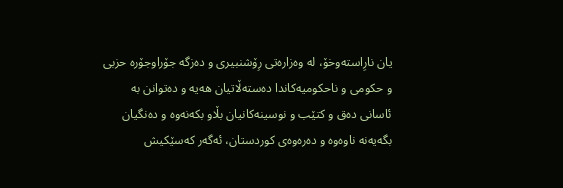یان نارِاسته‌وخۆ، له‌ وه‌زاره‌تی رِۆشنبیری و ده‌زگه‌ جۆراوجۆره‌ حزبی و حكومی و ناحكومیه‌كاندا ده‌سته‌ڵاتیان هه‌یه‌ و ده‌توانن به‌ ئاسانی ده‌ق و كتێب و نوسینه‌كانیان بڵاو بكه‌نه‌وه‌ و ده‌نگیان بگه‌یه‌نه‌ ناوه‌وه‌ و ده‌ره‌وه‌ی كوردستان‌، ئه‌گه‌ر كه‌سێكیش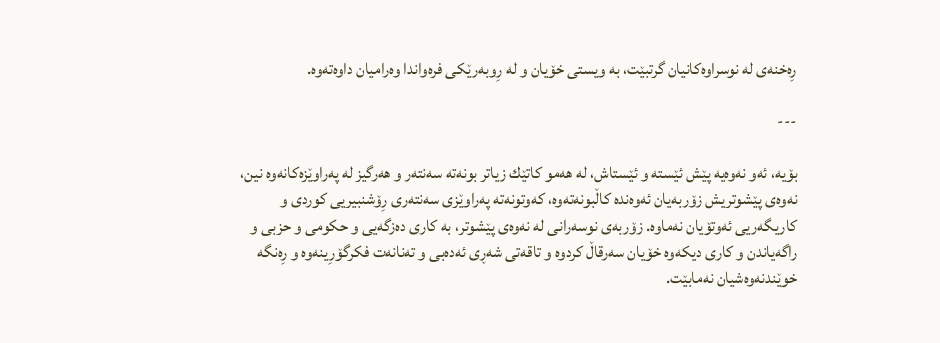رِه‌خنه‌ی له‌ نوسراوه‌كانیان گرتبێت، به‌ ویستی خۆیان و له‌ رِوبه‌رێكی فره‌واندا وه‌رامیان داوه‌ته‌وه‌.

---

بۆیه‌، ئه‌و نه‌وه‌یه‌ پێش ئێسته‌ و ئێستاش، له‌ هه‌مو كاتێك زیاتر بونه‌ته‌ سه‌نته‌ر و هه‌رگیز له‌ په‌راوێزه‌كانه‌وه‌ نین، نه‌وه‌ی پێشوتریش زۆربه‌یان ئه‌وه‌نده‌ كاڵبونه‌ته‌وه‌، كه‌وتونه‌ته‌ په‌راوێزی سه‌نته‌ری رِۆشنبیریی كوردی و كاریگه‌ریی ئه‌وتۆیان نه‌ماوه‌. زۆربه‌ی نوسه‌رانی له‌ نه‌وه‌ی پێشوتر، به‌ كاری ده‌زگه‌یی و حكومی و حزبی و راگه‌یاندن و كاری دیكه‌وه‌ خۆیان سه‌رقاڵ كردوه‌ و تاقه‌تی شه‌ڕی ئه‌ده‌بی و ته‌نانه‌ت فكرگۆرِینه‌وه‌ و رِه‌نگه‌ خوێندنه‌وه‌شیان نه‌مابێت.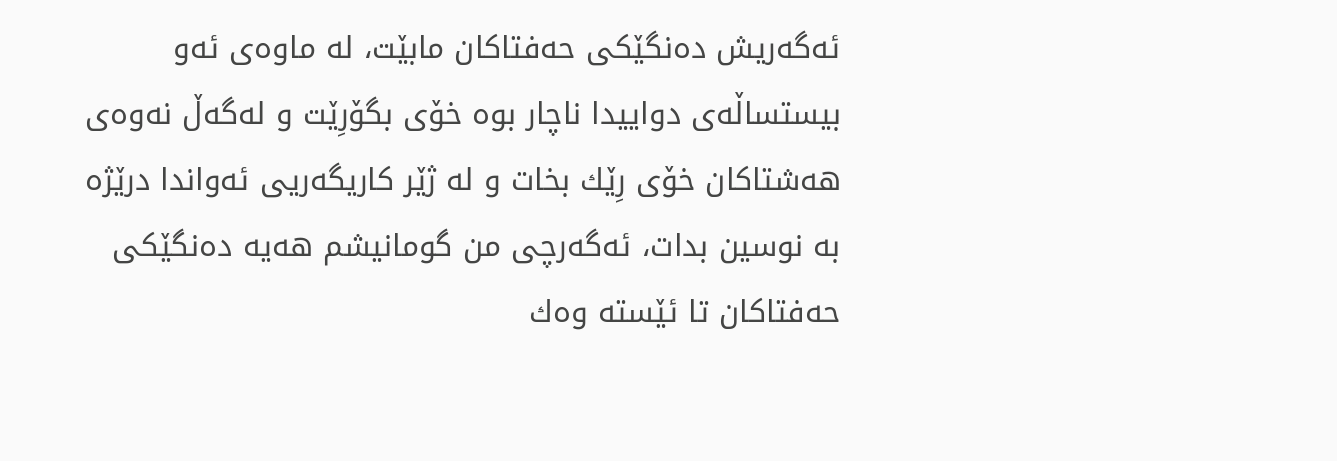ئه‌گه‌ریش ده‌نگێكی حه‌فتاكان مابێت، له‌ ماوه‌ی ئه‌و بیستساڵه‌ی دواییدا ناچار بوه‌ خۆی بگۆرِێت و له‌گه‌ڵ نه‌وه‌ی هه‌شتاكان خۆی رِێك بخات و له‌ ژێر كاریگه‌ریی ئه‌واندا درێژه‌ به‌ نوسین بدات، ئه‌گه‌رچی من گومانیشم هه‌یه‌ ده‌نگێكی حه‌فتاكان تا ئێسته‌ وه‌ك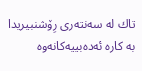تاك له‌ سه‌نته‌ری رِۆشنبیریدا به‌ كاره‌ ئه‌ده‌بییه‌كانه‌وه‌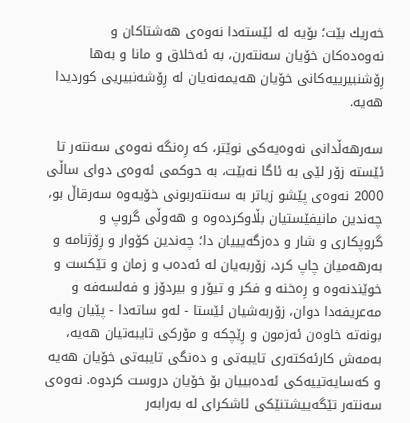خه‌ریك بێت؛ بۆیه‌ له‌ ئێسته‌دا نه‌وه‌ی هه‌شتاكان و نه‌وه‌ده‌كان خۆیان سه‌نته‌رن، به‌ ئه‌خلاق و مانا و به‌ها رِۆشنبیرییه‌كانی خۆیان هه‌یمه‌نه‌یان له‌ رِۆشه‌نبیریی كوردیدا هه‌یه‌.

سه‌رهه‌ڵدانی نه‌وه‌یه‌كی نوێتر، كه‌ رِه‌نگه‌ نه‌وه‌ی سه‌نته‌ر تا ئێسته‌ زۆر لێی به‌ ئاگا نه‌بێت، به‌ حوكمی ئه‌وه‌ی دوای ساڵی 2000 نه‌وه‌ی پێشو زیاتر به‌ سه‌نته‌ربونی خۆیه‌وه‌ سه‌رقاڵ بو، چه‌ندین مانیفێستیان بڵاوكرده‌وه‌ و هه‌وڵی گروپ و گروپكاری و شار و ده‌زگه‌یییان دا؛ چه‌ندین كۆوار و رِۆژنامه‌ و به‌رهه‌میان چاپ كرد، زۆربه‌یان له‌ ئه‌ده‌ب و زمان و تێكست و خوێندنه‌وه‌ و رِه‌خنه‌ و فكر و تیۆر و بیردۆز و فه‌لسه‌فه‌ و مه‌عریفه‌دا دوان، زۆربه‌شیان ئێستا - له‌و ساته‌دا - پێیان وایه‌ بونه‌ته‌ خاوه‌ن ئه‌زمون و رِێچكه‌ و مۆركی تایبه‌تیان هه‌یه‌، به‌مه‌ش كارئه‌كته‌ری تایبه‌تی و ده‌نگی تایبه‌تی خۆیان هه‌یه‌ و كه‌سایه‌تییه‌كی ئه‌ده‌بییان بۆ خۆیان دروست كردوه‌. نه‌وه‌ی سه‌نته‌ر تێگه‌ییشتنێكی ئاشكرای له‌ به‌رابه‌ر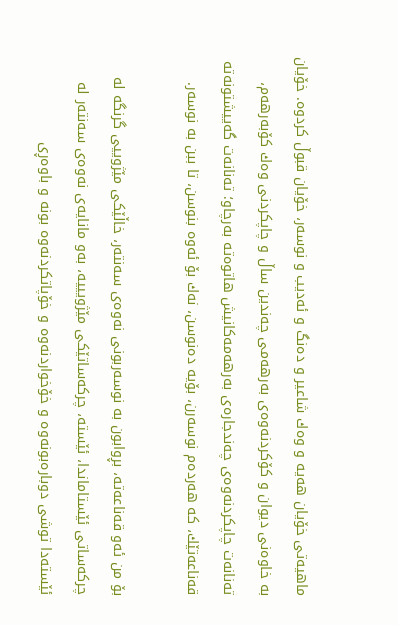ماهیه‌تی خۆیان هه‌یه‌ و وه‌ك شاعیر و ده‌نگ و ئه‌دیب و نوسه‌ر، خۆیان قبوڵ كردوه‌. خۆیان به‌ خاوه‌نی دیوان و كۆكردنه‌وه‌ی به‌رهه‌می چه‌ندین ساڵ و چاپكردنی وه‌ك كۆبه‌رهه‌م، ته‌نانه‌ت چاپكردنه‌وه‌ی چه‌ندجاره‌ی به‌رهه‌مه‌كانیش هاتوه‌ته‌ به‌رچاو؛ ته‌نانه‌ت گه‌ییشتونه‌ته‌ قه‌ناعه‌تێك، كه‌ هه‌رده‌م نوسه‌رن، بۆیه‌ ده‌نوسن، نه‌ك بۆ ئه‌وه‌ بنوسن، تا ببن به‌ نوسه‌ر.

بۆ من ئه‌و قه‌ناعه‌ته‌، بڕوابون به‌ نوسه‌ربونی نه‌وه‌ی سه‌نته‌ر، خاڵێكی مێژوییی گرنگه‌ له‌ چركه‌ساتی ئێستاماندا، ئێسته‌، چركه‌ساتێكی مێژویییه‌، به‌و مانایه‌ی نه‌وه‌ی سه‌نته‌ر له‌ ئێسته‌دا توشی دوباره‌بونه‌وه‌ و خۆخواردنه‌وه‌ و خۆپاتكردنه‌وه‌ بونه‌ و باوه‌ڕی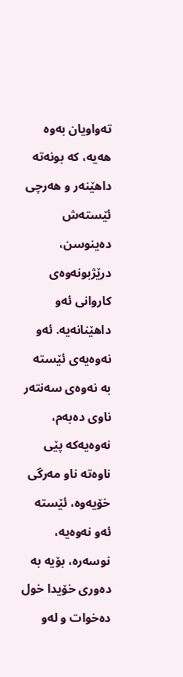ته‌واویان به‌وه‌ هه‌یه‌، كه‌ بونه‌ته‌ داهێنه‌ر و هه‌رچی ئێسته‌ش ده‌ینوسن، درێژبونه‌وه‌ی كاروانی ئه‌و داهێنانه‌یه‌. ئه‌و نه‌وه‌یه‌ی ئێسته‌ به‌ نه‌وه‌ی سه‌نته‌ر ناوی ده‌به‌م، نه‌وه‌یه‌كه‌ پێی ناوه‌ته‌ ناو مه‌رگی خۆیه‌وه‌، ئێسته‌ ئه‌و نه‌وه‌یه‌، نوسه‌ره‌، بۆیه‌ به‌ ده‌وری خۆیدا خول ده‌خوات و له‌و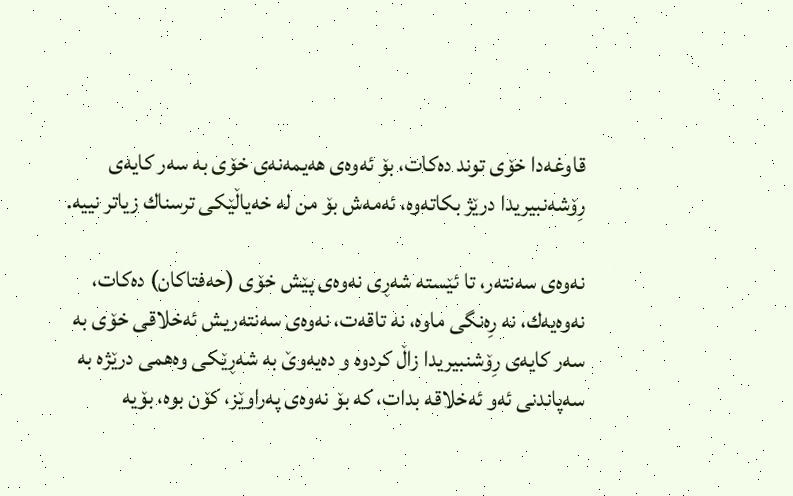قاوغه‌دا خۆی توند ده‌كات، بۆ ئه‌وه‌ی هه‌یمه‌نه‌ی خۆی به‌ سه‌ر كایه‌ی رِۆشه‌نبیریدا درێژ بكاته‌وه‌، ئه‌مه‌ش بۆ من له‌ خه‌یاڵێكی ترسناك زیاتر نییه‌.

نه‌وه‌ی سه‌نته‌ر، تا ئێسته‌ شه‌ڕی نه‌وه‌ی پێش خۆی (حه‌فتاكان) ده‌كات، نه‌وه‌یه‌ك، نه‌ رِه‌نگی ماوه‌، نه‌ تاقه‌ت، نه‌وه‌ی سه‌نته‌ریش ئه‌خلاقی خۆی به‌ سه‌ر كایه‌ی رِۆشنبیریدا زاڵ كردوه‌ و ده‌یه‌وێ به‌ شه‌ڕێكی وه‌همی درێژه‌ به‌ سه‌پاندنی ئه‌و ئه‌خلاقه‌ بدات، كه‌ بۆ نه‌وه‌ی په‌راوێز، كۆن بوه‌، بۆیه‌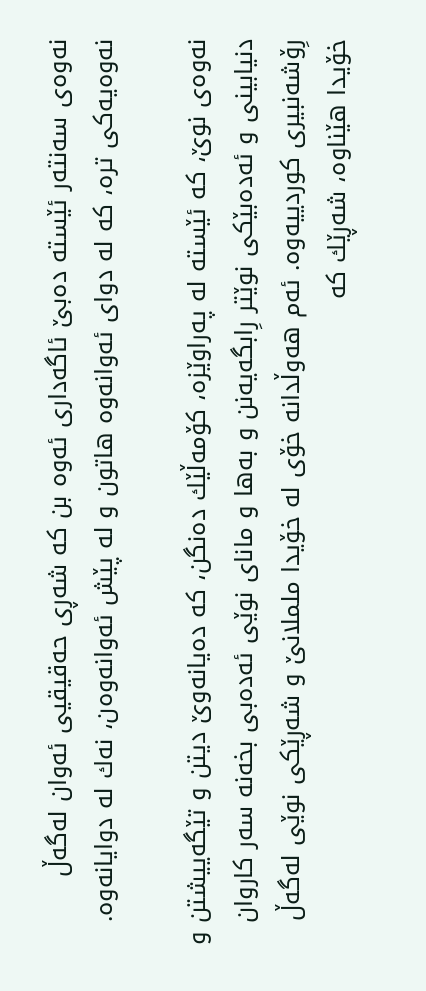نه‌وه‌ی سه‌نته‌ر ئێسته‌ ده‌بێ ئاگه‌داری ئه‌وه‌ بن كه‌ شه‌ڕی حه‌قیقیی ئه‌وان له‌گه‌ڵ نه‌وه‌یه‌كی تره‌، كه‌ له‌ دوای ئه‌وانه‌وه‌ هاتون و له‌ پێش ئه‌وانه‌وه‌ن، نه‌ك له‌ دوایانه‌وه‌.

نه‌وه‌ی نوێ، كه‌ ئێسته‌ له‌ په‌راوێزه‌، كۆمه‌ڵێك ده‌نگن، كه‌ ده‌یانه‌وێ دیتن و تێگه‌ییشتن و دنیابینی و ئه‌ده‌بێكی نوێتر رِابگه‌یه‌نن و به‌ها و مانای نوێی ئه‌ده‌بی بخه‌نه‌ سه‌ر كاروان رِۆشه‌نبیری كوردییه‌وه‌. ئه‌م هه‌وڵدانه‌ خۆی له‌ خۆیدا ململانێ و شه‌ڕێكی نوێی له‌گه‌ڵ خۆیدا هێناوه‌، شه‌ڕێك كه‌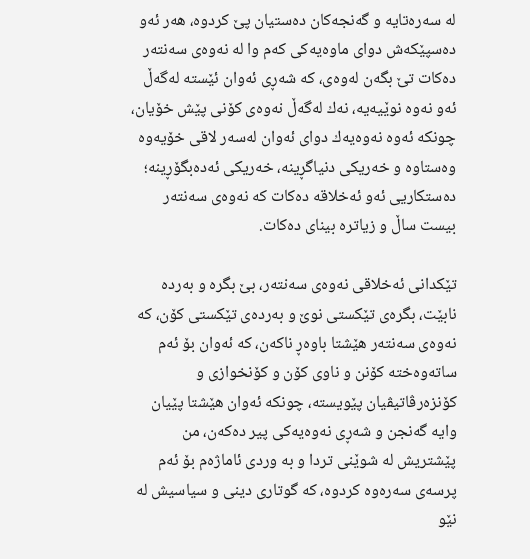له‌ سه‌ره‌تایه‌ و گه‌نجه‌كان ده‌ستیان پێ كردوه‌، هه‌ر ئه‌و ده‌سپێكه‌ش دوای ماوه‌یه‌كی كه‌م وا له‌ نه‌وه‌ی سه‌نته‌ر ده‌كات تێ بگه‌ن له‌وه‌ی، كه‌ شه‌ڕی ئه‌وان ئێسته‌ له‌گه‌ڵ ئه‌و نه‌وه‌ نوێیه‌یه‌، نه‌ك له‌گه‌ڵ نه‌وه‌ی كۆنی پێش خۆیان، چونكه‌ ئه‌وه‌ نه‌وه‌یه‌ك دوای ئه‌وان له‌سه‌ر لاقی خۆیه‌وه‌ وه‌ستاوه‌ و خه‌ریكی دنیاگڕینه‌، خه‌ریكی ئه‌ده‌بگۆڕینه‌؛ ده‌ستكاریی ئه‌و ئه‌خلاقه‌ ده‌كات كه‌ نه‌وه‌ی سه‌نته‌ر بیست ساڵ و زیاتره‌ بینای ده‌كات.

تێكدانی ئه‌خلاقی نه‌وه‌ی سه‌نته‌ر، بێ بگره‌ و به‌رده‌ نابێت، بگره‌ی تێكستی نوێ و به‌رده‌ی تێكستی كۆن، كه‌ نه‌وه‌ی سه‌نته‌ر هێشتا باوه‌ڕ ناكه‌ن، كه‌ ئه‌وان بۆ ئه‌م ساته‌وه‌خته‌ كۆنن و ناوی كۆن و كۆنخوازی و كۆنزه‌رڤاتیڤیان پێویسته‌، چونكه‌ ئه‌وان هێشتا پێیان وایه‌ گه‌نجن و شه‌ڕی نه‌وه‌یه‌كی پیر ده‌كه‌ن، من پێشتریش له‌ شوێنی تردا و به‌ وردی ئاماژه‌م بۆ ئه‌م پرسه‌ی سه‌ره‌وه‌ كردوه‌، كه‌ گوتاری دینی و سیاسیش له‌ نێو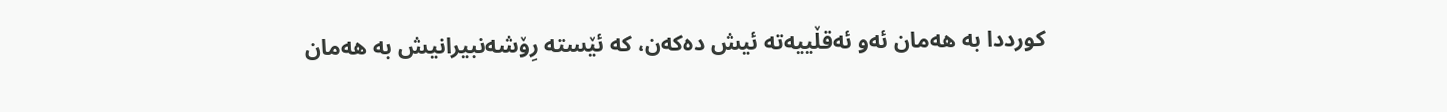كورددا به‌ هه‌مان ئه‌و ئه‌قڵییه‌ته‌ ئیش ده‌كه‌ن، كه‌ ئێسته‌ رِۆشه‌نبیرانیش به‌ هه‌مان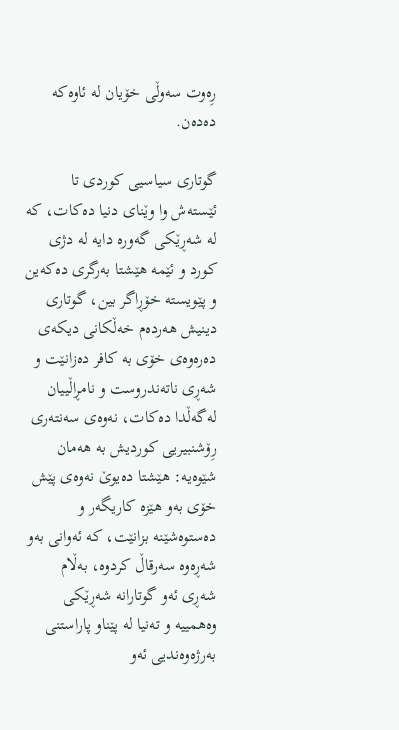رِه‌وت سه‌وڵی خۆیان له‌ ئاوه‌كه‌ ده‌ده‌ن.

گوتاری سیاسیی كوردی تا ئێسته‌ش وا وێنای دنیا ده‌كات، كه‌ له‌ شه‌ڕێكی گه‌وره‌ دایه‌ له‌ دژی كورد و ئێمه‌ هێشتا به‌رگری ده‌كه‌ین و پێویسته‌ خۆڕاگر بین، گوتاری دینیش هه‌رده‌م خه‌ڵكانی دیكه‌ی ده‌ره‌وه‌ی خۆی به‌ كافر ده‌زانێت و شه‌ڕی ناته‌ندروست و نامڕاڵییان له‌گه‌ڵدا ده‌كات، نه‌وه‌ی سه‌نته‌ری رِۆشنبیریی كوردیش به‌ هه‌مان شێوه‌یه‌: هێشتا ده‌یوێ نه‌وه‌ی پێش خۆی به‌و هێزه‌ كاریگه‌ر و ده‌ستوه‌شێنه‌ بزانێت، كه‌ ئه‌وانی به‌و شه‌ڕه‌وه‌ سه‌رقاڵ كردوه‌، به‌ڵام شه‌ڕی ئه‌و گوتارانه‌ شه‌ڕێكی وه‌همییه‌ و ته‌نیا له‌ پێناو پاراستنی به‌رژه‌وه‌ندیی ئه‌و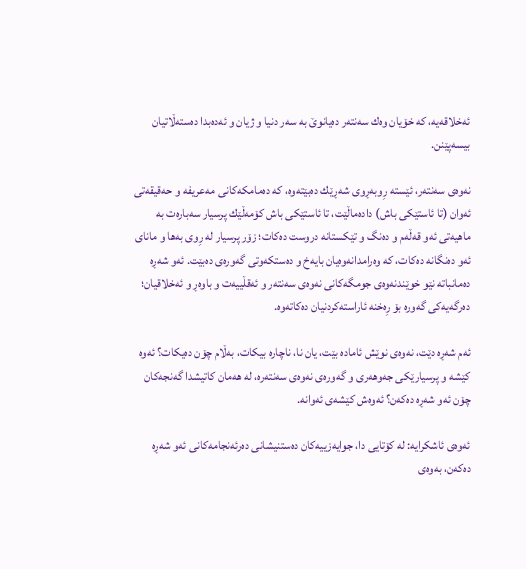ئه‌خلاقه‌یه‌، كه‌ خۆیان وه‌ك سه‌نته‌ر ده‌یانوێ به‌ سه‌ر دنیا و ژیان و ئه‌ده‌بدا ده‌سته‌ڵاتیان بیسه‌پێنن.

نه‌وه‌ی سه‌نته‌ر، ئێسته‌ رِوبه‌ڕوی شه‌ڕێك ده‌بێته‌وه‌، كه‌ ده‌مامكه‌كانی مه‌عریفه‌ و حه‌قیقه‌تی ئه‌وان (تا ئاستێكی باش) داده‌ماڵێت، تا ئاستێكی باش كۆمه‌ڵێك پرسیار سه‌باره‌ت به‌ ماهیه‌تی ئه‌و قه‌ڵه‌م و ده‌نگ و تێكستانه‌ دروست ده‌كات؛ زۆر پرسیار له‌ رِوی به‌ها و مانای ئه‌و ده‌نگانه‌ ده‌كات، كه‌ وه‌رامدانه‌وه‌یان بایه‌خ و ده‌ستكه‌وتی گه‌وره‌ی ده‌بێت. ئه‌و شه‌ڕه‌ ده‌مانباته‌ نێو خوێندنه‌وه‌ی جومگه‌كانی نه‌وه‌ی سه‌نته‌ر و ئه‌قڵییه‌ت و باوه‌ڕ و ئه‌خلاقیان؛ ده‌رگه‌یه‌كی گه‌وره‌ بۆ رِه‌خنه‌ ئاراسته‌كردنیان ده‌كاته‌وه‌.

ئه‌م شه‌ڕه‌ دێت، نه‌وه‌ی نوێش ئاماده‌ بێت، یان نا، ناچاره‌ بیكات، به‌ڵام چۆن ده‌یكات؟ ئه‌وه‌ كێشه‌ و پرسیارێكی جه‌وهه‌ری و گه‌وره‌ی نه‌وه‌ی سه‌نته‌ره‌، له‌ هه‌مان كاتیشدا گه‌نجه‌كان چۆن ئه‌و شه‌ڕه‌ ده‌كه‌ن؟ ئه‌وه‌ش كێشه‌ی ئه‌وانه‌.

ئه‌وه‌ی ئاشكرایه‌: له‌ كۆتایی دا، جوایه‌زییه‌كان ده‌ستنیشانی ده‌رئه‌نجامه‌كانی ئه‌و شه‌ڕه‌ ده‌كه‌ن، به‌وه‌ی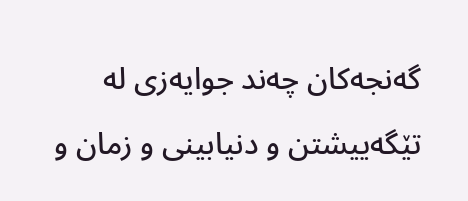گه‌نجه‌كان چه‌ند جوایه‌زی له‌ تێگه‌ییشتن و دنیابینی و زمان و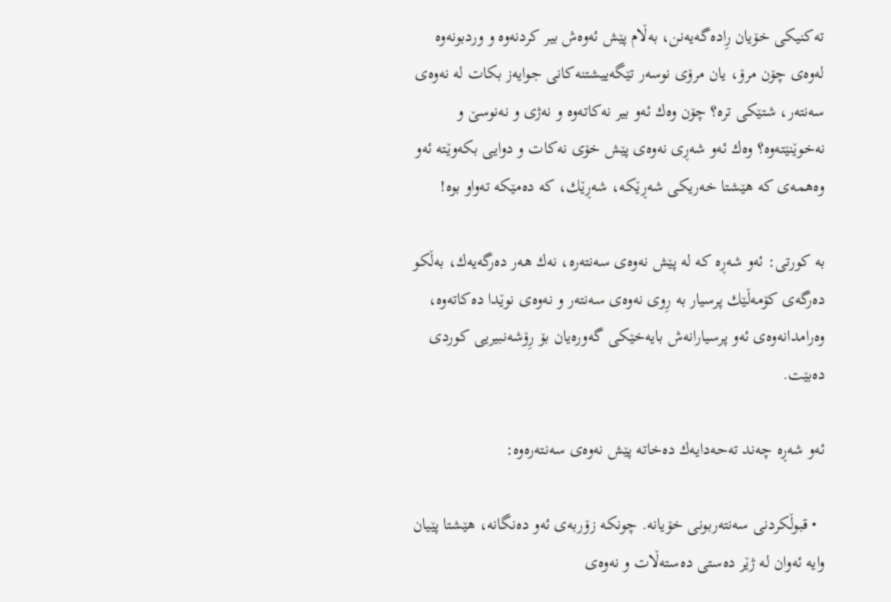ته‌كنیكی خۆیان رِاده‌گه‌یه‌نن، به‌ڵام پێش ئه‌وه‌ش بیر كردنه‌وه‌ و وردبونه‌وه‌ له‌وه‌ی چۆن مرۆ، یان مرۆی نوسه‌ر تێگه‌ییشتنه‌كانی جوایه‌ز بكات له‌ نه‌وه‌ی سه‌نته‌ر، شتێكی تره‌؟ چۆن وه‌ك ئه‌و بیر نه‌كاته‌وه‌ و نه‌ژی و نه‌نوسێ و نه‌خوێنێته‌وه‌؟ وه‌ك ئه‌و شه‌ڕی نه‌وه‌ی پێش خۆی نه‌كات و دوایی بكه‌وێته‌ ئه‌و وه‌همه‌ی كه‌ هێشتا خه‌ریكی شه‌ڕێكه‌، شه‌ڕێك، كه‌ ده‌مێكه‌ ته‌واو بوه‌!

به‌ كورتی: ئه‌و شه‌ڕه‌ كه‌ له‌ پێش نه‌وه‌ی سه‌نته‌ره‌، نه‌ك هه‌ر ده‌رگه‌یه‌ك، به‌ڵكو ده‌رگه‌ی كۆمه‌ڵێك پرسیار به‌ رِوی نه‌وه‌ی سه‌نته‌ر و نه‌وه‌ی نوێدا ده‌كاته‌وه‌، وه‌رامدانه‌وه‌ی ئه‌و پرسیارانه‌ش بایه‌خێكی گه‌وره‌یان بۆ رِۆشه‌نبیریی كوردی ده‌بێت.

ئه‌و شه‌ڕه‌ چه‌ند ته‌حه‌دایه‌ك ده‌خاته‌ پێش نه‌وه‌ی سه‌نته‌ره‌وه‌:

  • قبوڵكردنی سه‌نته‌ربونی خۆیانه‌. چونكه‌ زۆربه‌ی ئه‌و ده‌نگانه‌، هێشتا پێیان وایه‌ ئه‌وان له‌ ژێر ده‌ستی ده‌سته‌ڵات و نه‌وه‌ی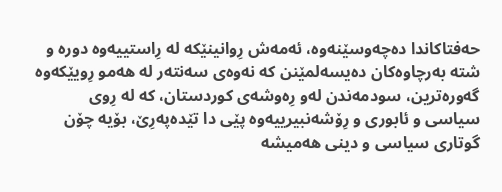حه‌فتاكاندا ده‌چه‌وسێنه‌وه‌، ئه‌مه‌ش رِوانینێكه‌ له‌ رِاستییه‌وه‌ دوره‌ و شته‌ به‌رچاوه‌كان ده‌یسه‌لمێنن كه‌ نه‌وه‌ی سه‌نته‌ر له‌ هه‌مو رِویێكه‌وه‌ گه‌وره‌ترین، سودمه‌ندن له‌و رِه‌وشه‌ی كوردستان، كه‌ له‌ رِوی سیاسی و ئابوری و رِۆشه‌نبیرییه‌وه‌ پێی دا تێده‌په‌رِێ، بۆیه‌ چۆن گوتاری سیاسی و دینی هه‌میشه‌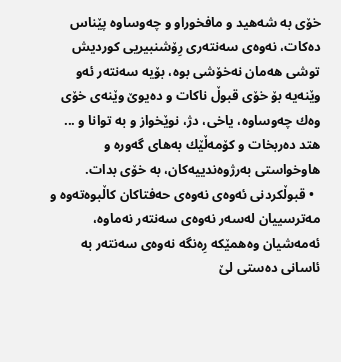خۆی به‌ شه‌هید و مافخوراو و چه‌وساوه‌ پێناس ده‌كات، نه‌وه‌ی سه‌نته‌ری رِۆشنبیریی كوردیش توشی هه‌مان نه‌خۆشی بوه‌، بۆیه‌ سه‌نته‌ر ئه‌و وێنه‌یه‌ بۆ خۆی قبوڵ ناكات و ده‌یوێ وێنه‌ی خۆی وه‌ك چه‌وساوه‌، یاخی، دژ، نوێخواز و به‌ توانا و ... هتد ده‌ربخات و كۆمه‌ڵێك به‌های گه‌وره‌ و هاوخواستی به‌رژوه‌ندییه‌كان، به‌ خۆی بدات.
  • قبوڵكردنی ئه‌وه‌ی نه‌وه‌ی حه‌فتاكان كاڵبوه‌ته‌وه‌ و مه‌ترسییان له‌سه‌ر نه‌وه‌ی سه‌نته‌ر نه‌ماوه‌، ئه‌مه‌شیان وه‌همێكه‌ رِه‌نگه‌ نه‌وه‌ی سه‌نته‌ر به‌ ئاسانی ده‌ستی لێ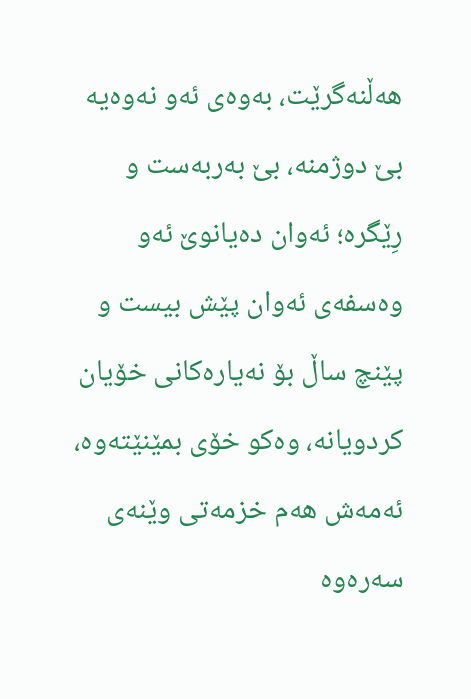هه‌ڵنه‌گرێت، به‌وه‌ی ئه‌و نه‌وه‌یه‌ بێ دوژمنه‌، بێ به‌ربه‌ست و رِێگره‌؛ ئه‌وان ده‌یانوێ ئه‌و وه‌سفه‌ی ئه‌وان پێش بیست و پێنچ ساڵ بۆ نه‌یاره‌كانی خۆیان كردویانه‌، وه‌كو خۆی بمێنێته‌وه‌، ئه‌مه‌ش هه‌م خزمه‌تی وێنه‌ی سه‌ره‌وه‌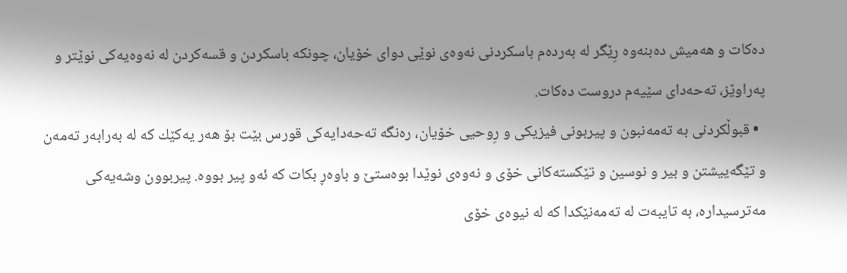ده‌كات و هه‌میش ده‌بنه‌وه‌ رِێگر له‌ به‌رده‌م باسكردنی نه‌وه‌ی نوێی دوای خۆیان، چونكه‌ باسكردن و قسه‌كردن له‌ نه‌وه‌یه‌كی نوێتر و په‌راوێز، ته‌حه‌دای سێیه‌م دروست ده‌كات.
  • قبوڵكردنی به‌ ته‌مه‌نبون و پیربونی فیزیكی و رِوحیی خۆیان، ره‌نگه‌ ته‌حه‌دایه‌كی قورس بێت بۆ هه‌ر یه‌كێك كه‌ له‌ به‌رابه‌ر ته‌مه‌ن و تێگه‌ییشتن و بیر و نوسین و تێكسته‌كانی خۆی و نه‌وه‌ی نوێدا بوه‌ستێ و باوه‌ڕ بكات كه‌ ئه‌و پیر بووه‌. پیربوون وشه‌یه‌كی مه‌ترسیداره‌، به‌ تایبه‌ت له‌ ته‌مه‌نێكدا كه‌ له‌ نیوه‌ی خۆی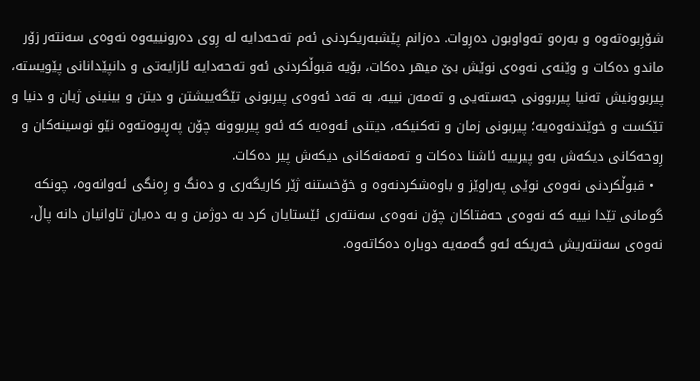شۆرِبوه‌ته‌وه‌ و به‌ره‌و ته‌واوبون ده‌رِوات. ده‌زانم پێشبه‌ریكردنی ئه‌م ته‌حه‌دایه‌ له‌ رِوی ده‌رونییه‌وه‌ نه‌وه‌ی سه‌نته‌ر زۆر ماندو ده‌كات و وێنه‌ی نه‌وه‌ی نوێش بێ میهر ده‌كات، بۆیه‌ قبوڵكردنی ئه‌و ته‌حه‌دایه‌ ئازایه‌تی و دانپێدانانی پێویسته‌، پیربوونیش ته‌نیا پیربوونی جه‌سته‌یی و ته‌مه‌ن نییه‌، به‌ قه‌د ئه‌وه‌ی پیربونی تێگه‌ییشتن و دیتن و بینینی ژیان و دنیا و تێكست و خوێندنه‌وه‌یه‌؛ پیربونی زمان و ته‌كنیكه‌، دیتنی ئه‌وه‌یه‌ كه‌ ئه‌و پیربوونه‌ چۆن په‌ڕیوه‌ته‌وه‌ نێو نوسینه‌كان و رِوحه‌كانی دیكه‌ش به‌و پیرییه‌ ئاشنا ده‌كات و ته‌مه‌نه‌كانی دیكه‌ش پیر ده‌كات.
  • قبوڵكردنی نه‌وه‌ی نوێی په‌راوێز و باوه‌شكردنه‌وه‌ و خۆخستنه‌ ژێر كاریگه‌ری و ده‌نگ و رِه‌نگی ئه‌وانه‌وه‌، چونكه‌ گومانی تێدا نییه‌ كه‌ نه‌وه‌ی حه‌فتاكان چۆن نه‌وه‌ی سه‌نته‌ری ئێستایان كرد به‌ دوژمن و به‌ ده‌یان تاوانیان دانه‌ پاڵ، نه‌وه‌ی سه‌نته‌ریش خه‌ریكه‌ ئه‌و گه‌مه‌یه‌ دوباره‌ ده‌كاته‌وه‌.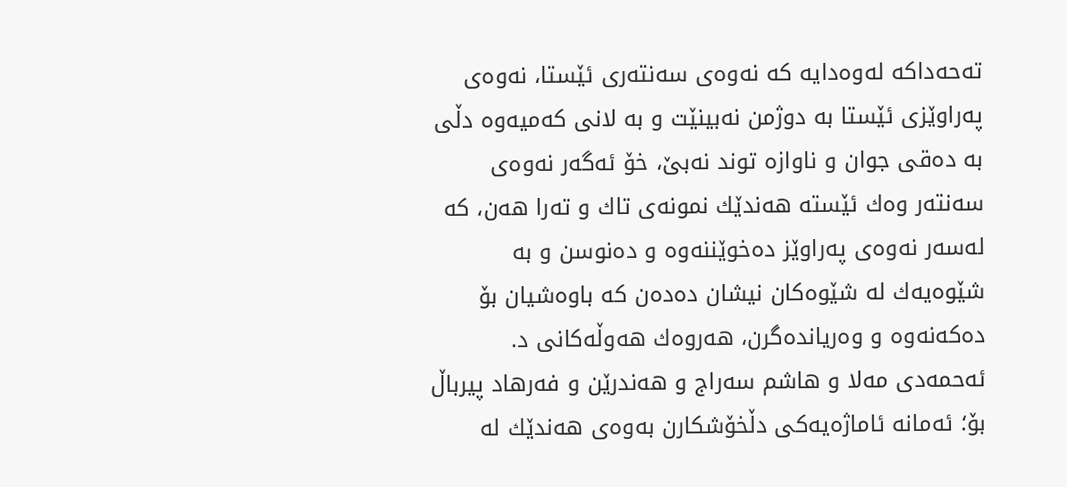ته‌حه‌داكه‌ له‌وه‌دایه‌ كه‌ نه‌وه‌ی سه‌نته‌ری ئێستا، نه‌وه‌ی په‌راوێزی ئێستا به‌ دوژمن نه‌بینێت و به‌ لانی كه‌میه‌وه‌ دڵی به‌ ده‌قی جوان و ناوازه‌ توند نه‌بێ، خۆ ئه‌گه‌ر نه‌وه‌ی سه‌نته‌ر وه‌ك ئێسته‌ هه‌ندێك نمونه‌ی تاك و ته‌را هه‌ن، كه‌ له‌سه‌ر نه‌وه‌ی په‌راوێز ده‌خوێننه‌وه‌ و ده‌نوسن و به‌ شێوه‌یه‌ك له‌ شێوه‌كان نیشان ده‌ده‌ن كه‌ باوه‌شیان بۆ ده‌كه‌نه‌وه‌ و وه‌ریانده‌گرن، هه‌روه‌ك هه‌وڵه‌كانی د. ئه‌حمه‌دی مه‌لا و هاشم سه‌راج و هه‌ندرێن و فه‌رهاد پیرباڵ بۆ؛ ئه‌مانه‌ ئاماژه‌یه‌كی دڵخۆشكارن به‌وه‌ی هه‌ندێك له‌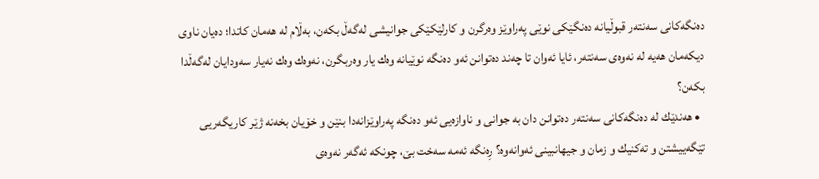ده‌نگه‌كانی سه‌نته‌ر قبوڵیانه‌ ده‌نگێكی نوێی په‌راوێز وه‌رگرن و كارلێكێكی جوانیشی له‌گه‌ڵ بكه‌ن، به‌ڵام له‌ هه‌مان كاتدا؛ ده‌یان ناوی دیكه‌مان هه‌یه‌ له‌ نه‌وه‌ی سه‌نته‌ر، ئایا ئه‌وان تا چه‌ند ده‌توانن ئه‌و ده‌نگه‌ نوێیانه‌ وه‌ك یار وه‌ربگرن، نه‌وه‌ك وه‌ك نه‌یار سه‌ودایان له‌گه‌ڵدا بكه‌ن؟
  • هه‌ندێك له‌ ده‌نگه‌كانی سه‌نته‌ر ده‌توانن دان به‌ جوانی و ناوازه‌یی ئه‌و ده‌نگه‌ په‌راوێزانه‌دا بنێن و خۆیان بخه‌نه‌ ژێر كاریگه‌ریی تێگه‌ییشتن و ته‌كنیك و زمان و جیهانبینی ئه‌وانه‌وه‌؟ رِه‌نگه‌ ئه‌مه‌ سه‌خت بێ، چونكه‌ ئه‌گه‌ر نه‌وه‌ی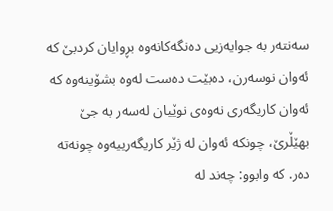سه‌نته‌ر به‌ جوایه‌زیی ده‌نگه‌كانه‌وه‌ بڕوایان كردبێ كه‌ ئه‌وان نوسه‌رن، ده‌بێت ده‌ست له‌وه‌ بشۆینه‌وه‌ كه‌ ئه‌وان كاریگه‌ری نه‌وه‌ی نوێیان له‌سه‌ر به‌ جێ بهێڵرێ، چونكه‌ ئه‌وان له‌ ژێر كاریگه‌رییه‌وه‌ چونه‌ته‌ ده‌ر. كه‌ وابوو: چه‌ند له‌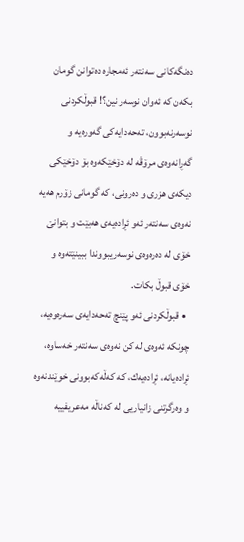ده‌نگه‌كانی سه‌نته‌ر ئه‌مجاره‌ ده‌توانن گومان بكه‌ن كه‌ ئه‌وان نوسه‌ر نین؟! قبوڵكردنی نوسه‌رنه‌بوون، ته‌حه‌دایه‌كی گه‌وره‌یه‌ و گه‌ڕانه‌وه‌ی مرۆڤه‌ له‌ دۆخێكه‌وه‌ بۆ دۆخێكی دیكه‌ی هزری و ده‌رونی، كه‌ گومانی زۆرم هه‌یه‌ نه‌وه‌ی سه‌نته‌ر ئه‌و ئڕاده‌یه‌ی هه‌بێت و بتوانێ خۆی له‌ ده‌ره‌وه‌ی نوسه‌ریبووندا ببینێته‌وه‌ و خۆی قبوڵ بكات.
  • قبوڵكردنی ئه‌و پێنچ ته‌حه‌دایه‌ی سه‌ره‌وه‌یه‌، چونكه‌ ئه‌وه‌ی له‌ كن نه‌وه‌ی سه‌نته‌ر خه‌ساوه‌، ئڕاده‌یانه‌، ئڕاده‌یه‌ك، كه‌ كه‌ڵه‌كه‌بوونی خوێندنه‌وه‌ و وه‌رگرتنی زانیاریی له‌ كه‌ناڵه‌ مه‌عریفییه‌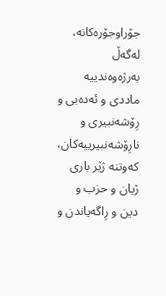جۆراوجۆره‌كانه‌، له‌گه‌ڵ به‌رژه‌وه‌ندییه‌ ماددی و ئه‌ده‌بی و رِۆشه‌نبیری و نارِۆشه‌نبیرییه‌كان، كه‌وتنه‌ ژێر باری ژیان و حزب و دین و رِاگه‌یاندن و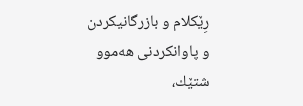رِێكلام و بازرگانیكردن و پاوانكردنی هه‌موو شتێك،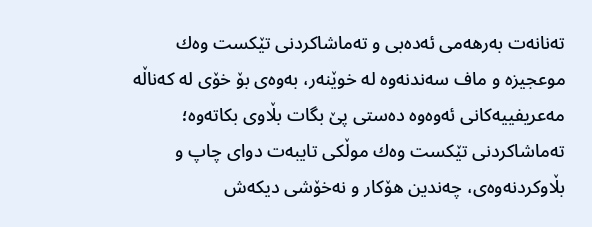ته‌نانه‌ت به‌رهه‌می ئه‌ده‌بی و ته‌ماشاكردنی تێكست وه‌ك موعجیزه‌ و ماف سه‌ندنه‌وه‌ له‌ خوێنه‌ر، به‌وه‌ی بۆ خۆی له‌ كه‌ناڵه‌ مه‌عریفییه‌كانی ئه‌وه‌وه‌ ده‌ستی پێ بگات بڵاوی بكاته‌وه‌؛ ته‌ماشاكردنی تێكست وه‌ك موڵكی تایبه‌ت دوای چاپ و بڵاوكردنه‌وه‌ی، چه‌ندین هۆكار و نه‌خۆشی دیكه‌ش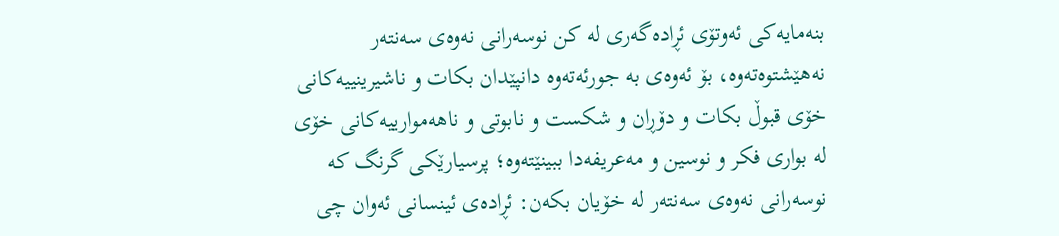بنه‌مایه‌كی ئه‌وتۆی ئڕاده‌گه‌ری له‌ كن نوسه‌رانی نه‌وه‌ی سه‌نته‌ر نه‌هێشتوه‌ته‌وه‌، بۆ ئه‌وه‌ی به‌ جورئه‌ته‌وه‌ دانپێدان بكات و ناشیرینییه‌كانی خۆی قبوڵ بكات و دۆڕان و شكست و نابوتی و ناهه‌موارییه‌كانی خۆی له‌ بواری فكر و نوسین و مه‌عریفه‌دا ببینێته‌وه‌؛ پرسیارێكی گرنگ كه‌ نوسه‌رانی نه‌وه‌ی سه‌نته‌ر له‌ خۆیان بكه‌ن: ئڕاده‌ی ئینسانی ئه‌وان چی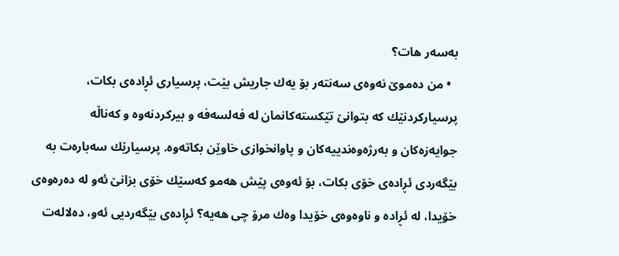به‌سه‌ر هات؟
  • من ده‌موێ نه‌وه‌ی سه‌نته‌ر بۆ یه‌ك جاریش بێت، پرسیاری ئڕاده‌ی بكات، پرسیاركردنێك كه‌ بتوانێ تێكسته‌كانمان له‌ فه‌لسه‌فه‌ و بیركردنه‌وه‌ و كه‌ناڵه‌ جوایه‌زه‌كان و به‌رژه‌وه‌ندییه‌كان و پاوانخوازی خاوێن بكاته‌وه‌. پرسیارێك سه‌باره‌ت به‌ بێگه‌ردی ئڕاده‌ی خۆی بكات، بۆ ئه‌وه‌ی پێش هه‌مو كه‌سێك خۆی بزانێ ئه‌و له‌ ده‌ره‌وه‌ی خۆیدا، له‌ ئڕاده‌ و ناوه‌وه‌ی خۆیدا وه‌ك مرۆ چی هه‌یه‌؟ ئڕاده‌ی بێگه‌ردیی ئه‌و، ده‌لاله‌ت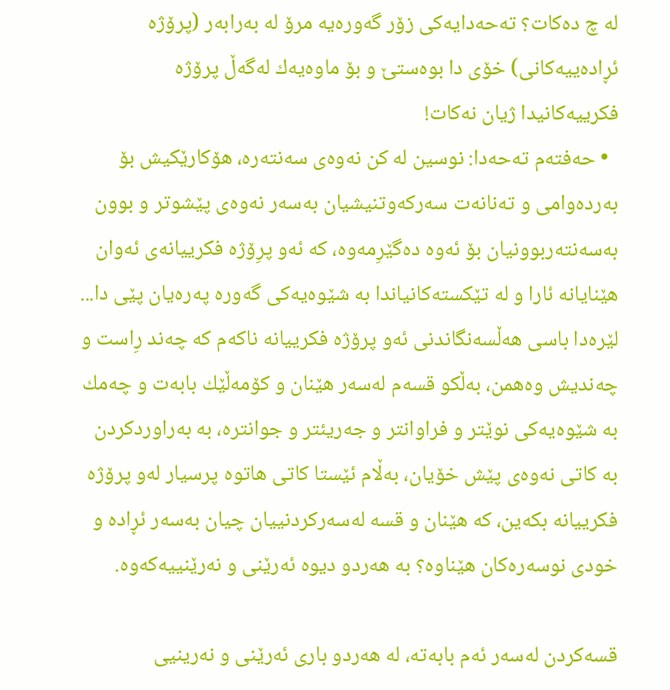له‌ چ ده‌كات؟ ته‌حه‌دایه‌كی زۆر گه‌وره‌یه‌ مرۆ له‌ به‌رابه‌ر (پرۆژه‌ ئڕاده‌ییه‌كانی) خۆی دا بوه‌ستێ و بۆ ماوه‌یه‌ك له‌گه‌ڵ پرۆژه‌ فكرییه‌كانیدا ژیان نه‌كات!
  • حه‌فته‌م ته‌حه‌دا: نوسین له‌ كن نه‌وه‌ی سه‌نته‌ره‌، هۆكارێكیش بۆ به‌رده‌وامی و ته‌نانه‌ت سه‌ركه‌وتنیشیان به‌سه‌ر نه‌وه‌ی پێشوتر و بوون به‌سه‌نته‌ربوونیان بۆ ئه‌وه‌ ده‌گێرِمه‌وه‌، كه‌ ئه‌و پرِۆژه‌ فكرییانه‌ی ئه‌وان هێنایانه‌ ئارا و له‌ تێكسته‌كانیاندا به‌ شێوه‌یه‌كی گه‌وره‌ په‌ره‌یان پێی دا... لێره‌دا باسی هه‌ڵسه‌نگاندنی ئه‌و پرۆژه‌ فكرییانه‌ ناكه‌م كه‌ چه‌ند رِاست و چه‌ندیش وه‌همن، به‌ڵكو قسه‌م له‌سه‌ر هێنان و كۆمه‌ڵێك بابه‌ت و چه‌مك به‌ شێوه‌یه‌كی نوێتر و فراوانتر و جه‌ریئتر و جوانتره‌، به‌ به‌راوردكردن به‌ كاتی نه‌وه‌ی پێش خۆیان، به‌ڵام ئێستا كاتی هاتوه‌ پرسیار له‌و پرۆژه‌ فكرییانه‌ بكه‌ین، كه‌ هێنان و قسه‌ له‌سه‌ركردنییان چیان به‌سه‌ر ئڕاده‌ و خودی نوسه‌ره‌كان هێناوه‌؟ به‌ هه‌ردو دیوه‌ ئه‌رێنی و نه‌رێنییه‌كه‌وه‌.

قسه‌كردن له‌سه‌ر ئه‌م بابه‌ته‌، له‌ هه‌ردو باری ئه‌رێنی و نه‌رینیی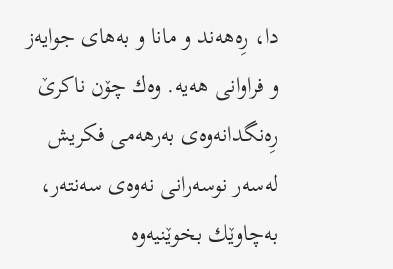دا، رِه‌هه‌ند و مانا و به‌های جوایه‌ز و فراوانی هه‌یه‌. وه‌ك چۆن ناكرێ رِه‌نگدانه‌وه‌ی به‌رهه‌می فكریش له‌سه‌ر نوسه‌رانی نه‌وه‌ی سه‌نته‌ر، به‌چاوێك بخوێنیه‌وه‌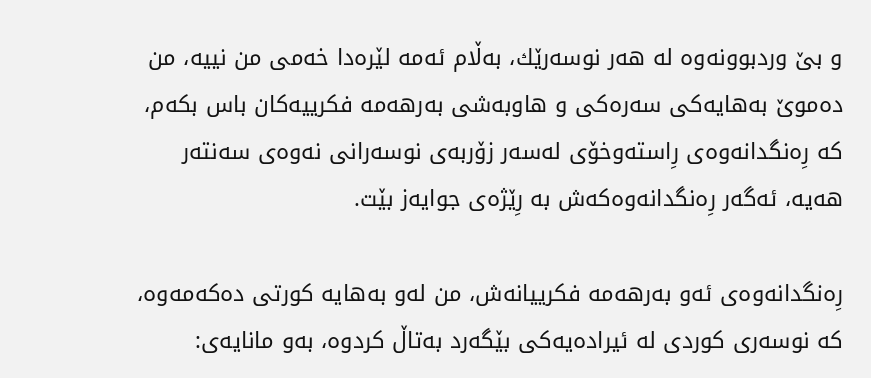و بێ وردبوونه‌وه‌ له‌ هه‌ر نوسه‌رێك، به‌ڵام ئه‌مه‌ لێره‌دا خه‌می من نییه‌، من ده‌موێ به‌هایه‌كی سه‌ره‌كی و هاوبه‌شی به‌رهه‌مه‌ فكرییه‌كان باس بكه‌م، كه‌ رِه‌نگدانه‌وه‌ی رِاسته‌وخۆی له‌سه‌ر زۆربه‌ی نوسه‌رانی نه‌وه‌ی سه‌نته‌ر هه‌یه‌، ئه‌گه‌ر رِه‌نگدانه‌وه‌كه‌ش به‌ رِێژه‌ی جوایه‌ز بێت.

رِه‌نگدانه‌وه‌ی ئه‌و به‌رهه‌مه‌ فكرییانه‌ش، من له‌و به‌هایه‌ كورتی ده‌كه‌مه‌وه‌، كه‌ نوسه‌ری كوردی له‌ ئیراده‌یه‌كی بێگه‌رد به‌تاڵ كردوه‌، به‌و مانایه‌ی: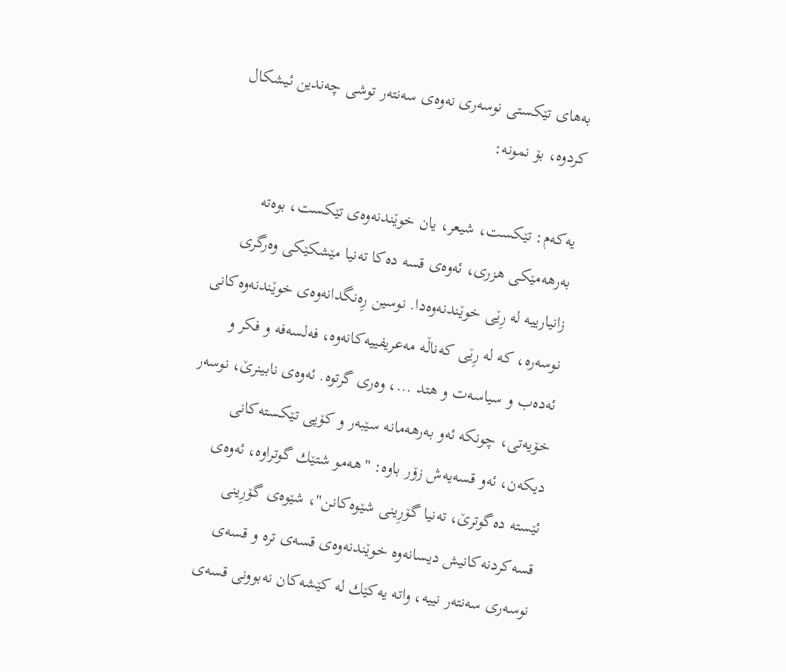به‌های تێكستی نوسه‌ری نه‌وه‌ی سه‌نته‌ر توشی چه‌ندین ئیشكال كردوه‌، بۆ نمونه‌:

یه‌كه‌م: تێكست، شیعر، یان خوێندنه‌وه‌ی تێكست، بوه‌ته‌ به‌رهه‌مێكی هزری، ئه‌وه‌ی قسه‌ ده‌كا ته‌نیا مێشكێكی وه‌رگری زانیارییه‌ له‌ رِێی خوێندنه‌وه‌دا. نوسین رِه‌نگدانه‌وه‌ی خوێندنه‌وه‌كانی نوسه‌ره‌، كه‌ له‌ رِێی كه‌ناڵه‌ مه‌عریفییه‌كانه‌وه‌، فه‌لسه‌فه‌ و فكر و ئه‌ده‌ب و سیاسه‌ت و هتد ...، وه‌ری گرتوه‌. ئه‌وه‌ی نابینرێ، نوسه‌ر خۆیه‌تی، چونكه‌ ئه‌و به‌رهه‌مانه‌ سێبه‌ر و كۆپی تێكسته‌كانی دیكه‌ن، ئه‌و قسه‌یه‌ش زۆر باوه‌: "هه‌مو شتێك گوتراوه‌، ئه‌وه‌ی ئێسته‌ ده‌گوترێ، ته‌نیا گۆرِینی شێوه‌كانن"، شێوه‌ی گۆرِینی قسه‌كردنه‌كانیش دیسانه‌وه‌ خوێندنه‌وه‌ی قسه‌ی تره‌ و قسه‌ی نوسه‌ری سه‌نته‌ر نییه‌، واته‌ یه‌كێك له‌ كێشه‌كان نه‌بوونی قسه‌ی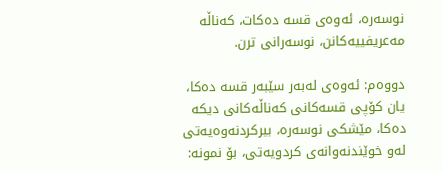نوسه‌ره‌، ئه‌وه‌ی قسه‌ ده‌كات، كه‌ناڵه‌ مه‌عریفییه‌كانن، نوسه‌رانی ترن.

دووه‌م: ئه‌وه‌ی له‌به‌ر سێبه‌ر قسه‌ ده‌كا، یان كۆپی قسه‌كانی كه‌ناڵه‌كانی دیكه‌ ده‌كا، مێشكی نوسه‌ره‌، بیركردنه‌وه‌یه‌تی له‌و خوێندنه‌وانه‌ی كردویه‌تی، بۆ نمونه‌: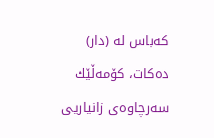كه‌باس له‌ (دار) ده‌كات، كۆمه‌ڵێك سه‌رچاوه‌ی زانیاریی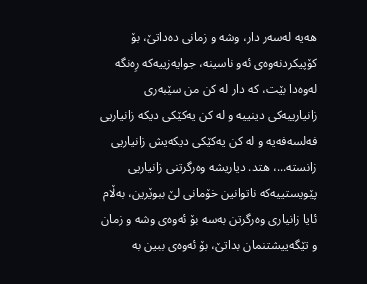هه‌یه‌ له‌سه‌ر دار، وشه‌ و زمانی ده‌داتێ، بۆ كۆپیكردنه‌وه‌ی ئه‌و ناسینه‌، جوایه‌زییه‌كه‌ رِه‌نگه‌ له‌وه‌دا بێت، كه‌ دار له‌ كن من سێبه‌ری زانیارییه‌كی دینییه‌ و له‌ كن یه‌كێكی دیكه‌ زانیاریی فه‌لسه‌فه‌یه‌ و له‌ كن یه‌كێكی دیكه‌یش زانیاریی زانسته‌...، هتد. دیاریشه‌ وه‌رگرتنی زانیاریی پێویستییه‌كه‌ ناتوانین خۆمانی لێ ببوێرین، به‌ڵام ئایا زانیاری وه‌رگرتن به‌سه‌ بۆ ئه‌وه‌ی وشه‌ و زمان و تێگه‌ییشتنمان بداتێ، بۆ ئه‌وه‌ی ببین به‌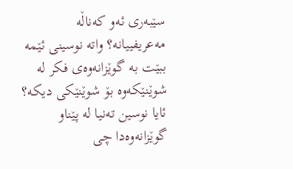سێبه‌ری ئه‌و كه‌ناڵه‌ مه‌عریفییانه‌؟ واته‌ نوسینی ئێمه‌ ببێت به‌ گوێزانه‌وه‌ی فكر له‌ شوێنێكه‌وه‌ بۆ شوێنێكی دیكه‌؟ ئایا نوسین ته‌نیا له‌ پێناو گوێزانه‌وه‌دا چی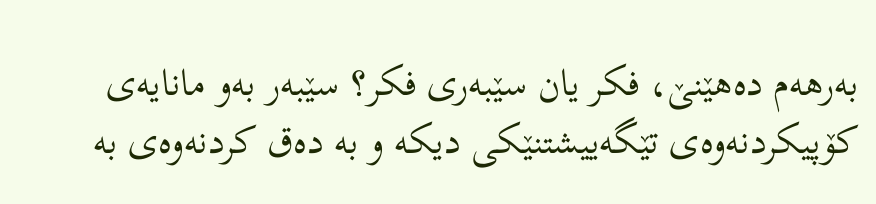به‌رهه‌م ده‌هێنێ، فكر یان سێبه‌ری فكر؟ سێبه‌ر به‌و مانایه‌ی كۆپیكردنه‌وه‌ی تێگه‌ییشتنێكی دیكه‌ و به‌ ده‌ق كردنه‌وه‌ی به‌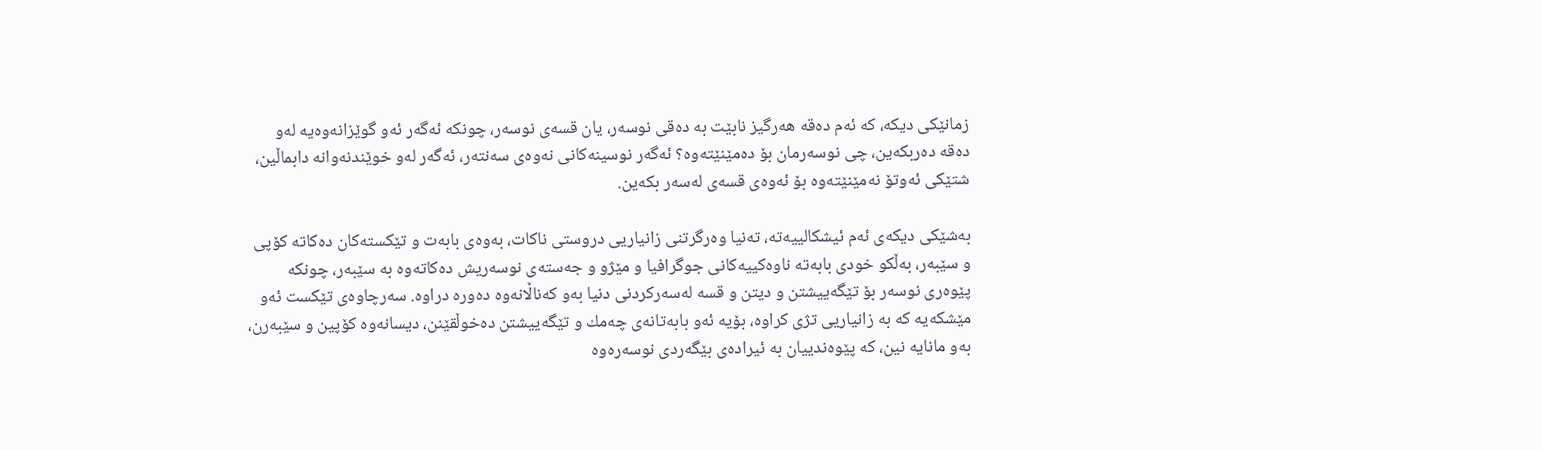زمانێكی دیكه‌، كه‌ ئه‌م ده‌قه‌ هه‌رگیز نابێت به‌ ده‌قی نوسه‌ر، یان قسه‌ی نوسه‌ر، چونكه‌ ئه‌گه‌ر ئه‌و گوێزانه‌وه‌یه‌ له‌و ده‌قه‌ ده‌ربكه‌ین، چی نوسه‌رمان بۆ ده‌مێنێته‌وه‌؟ ئه‌گه‌ر نوسینه‌كانی نه‌وه‌ی سه‌نته‌ر، ئه‌گه‌ر له‌و خوێندنه‌وانه‌ دابماڵین، شتێكی ئه‌وتۆ نه‌مێنێته‌وه‌ بۆ ئه‌وه‌ی قسه‌ی له‌سه‌ر بكه‌ین.

به‌شێكی دیكه‌ی ئه‌م ئیشكالییه‌ته‌، ته‌نیا وه‌رگرتنی زانیاریی دروستی ناكات، به‌وه‌ی بابه‌ت و تێكسته‌كان ده‌كاته‌ كۆپی و سێبه‌ر، به‌ڵكو خودی بابه‌ته‌ ناوه‌كییه‌كانی جوگرافیا و مێژو و جه‌سته‌ی نوسه‌ریش ده‌كاته‌وه‌ به‌ سێبه‌ر، چونكه‌ پێوه‌ری نوسه‌ر بۆ تێگه‌ییشتن و دیتن و قسه‌ له‌سه‌ركردنی دنیا به‌و كه‌ناڵانه‌وه‌ ده‌وره‌ دراوه‌. سه‌رچاوه‌ی تێكست ئه‌و مێشكه‌یه‌ كه‌ به‌ زانیاریی تژی كراوه‌، بۆیه‌ ئه‌و بابه‌تانه‌ی چه‌مك و تێگه‌ییشتن ده‌خوڵقێنن، دیسانه‌وه‌ كۆپین و سێبه‌رن، به‌و مانایه‌ نین، كه‌ پێوه‌ندییان به‌ ئیراده‌ی بێگه‌ردی نوسه‌ره‌وه‌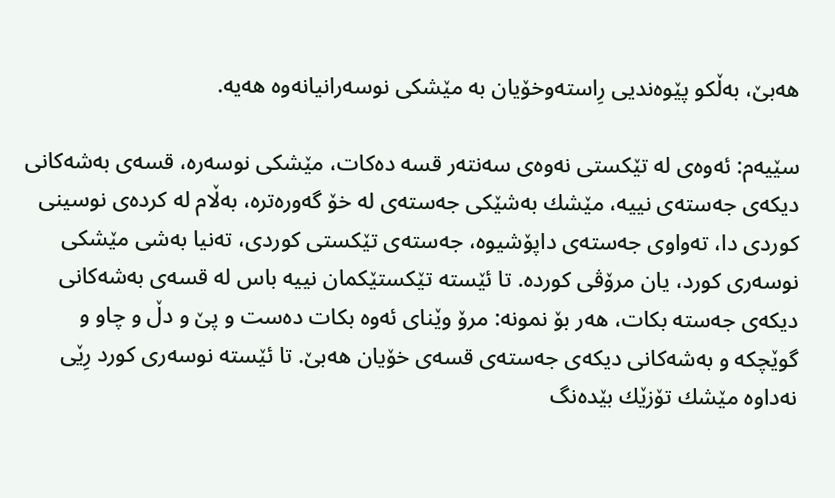هه‌بێ، به‌ڵكو پێوه‌ندیی رِاسته‌وخۆیان به‌ مێشكی نوسه‌رانیانه‌وه‌ هه‌یه‌.

سێیه‌م: ئه‌وه‌ی له‌ تێكستی نه‌وه‌ی سه‌نته‌ر قسه‌ ده‌كات، مێشكی نوسه‌ره‌، قسه‌ی به‌شه‌كانی دیكه‌ی جه‌سته‌ی نییه‌، مێشك به‌شێكی جه‌سته‌ی له‌ خۆ گه‌وره‌تره‌، به‌ڵام له‌ كرده‌ی نوسینی كوردی دا، ته‌واوی جه‌سته‌ی داپۆشیوه‌، جه‌سته‌ی تێكستی كوردی، ته‌نیا به‌شی مێشكی نوسه‌ری كورد، یان مرۆڤی كورده‌. تا ئێسته‌ تێكستێكمان نییه‌ باس له‌ قسه‌ی به‌شه‌كانی دیكه‌ی جه‌سته‌ بكات، هه‌ر بۆ نمونه‌: مرۆ وێنای ئه‌وه‌ بكات ده‌ست و پێ و دڵ و چاو و  گوێچكه‌ و به‌شه‌كانی دیكه‌ی جه‌سته‌ی قسه‌ی خۆیان هه‌بێ. تا ئێسته‌ نوسه‌ری كورد رِێی نه‌داوه‌ مێشك تۆزێك بێده‌نگ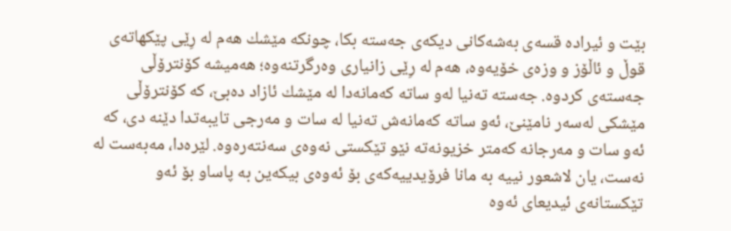بێت و ئیراده‌ قسه‌ی به‌شه‌كانی دیكه‌ی جه‌سته‌ بكا، چونكه‌ مێشك هه‌م له‌ رِێی پێكهاته‌ی قوڵ و ئاڵۆز و وزه‌ی خۆیه‌وه‌، هه‌م له‌ رِێی زانیاری وه‌رگرتنه‌وه‌؛ هه‌میشه‌ كۆنترۆڵی جه‌سته‌ی كردوه‌. جه‌سته‌ ته‌نیا له‌و ساته‌ كه‌مانه‌دا له‌ مێشك ئازاد ده‌بێ، كه‌ كۆنترۆڵی مێشكی له‌سه‌ر نامێنێ، ئه‌و ساته‌ كه‌مانه‌ش ته‌نیا له‌ سات و مه‌رجی تایبه‌تدا دێنه‌ دی، كه‌ ئه‌و سات و مه‌رجانه‌ كه‌متر خزیونه‌ته‌ نێو تێكستی نه‌وه‌ی سه‌نته‌ره‌وه‌. لێره‌دا، مه‌به‌ست له‌ نه‌ست، یان لاشعور نییه‌ به‌ مانا فرۆیدییه‌كه‌ی بۆ ئه‌وه‌ی بیكه‌ین به‌ پاساو بۆ ئه‌و تێكستانه‌ی ئیدیعای ئه‌وه‌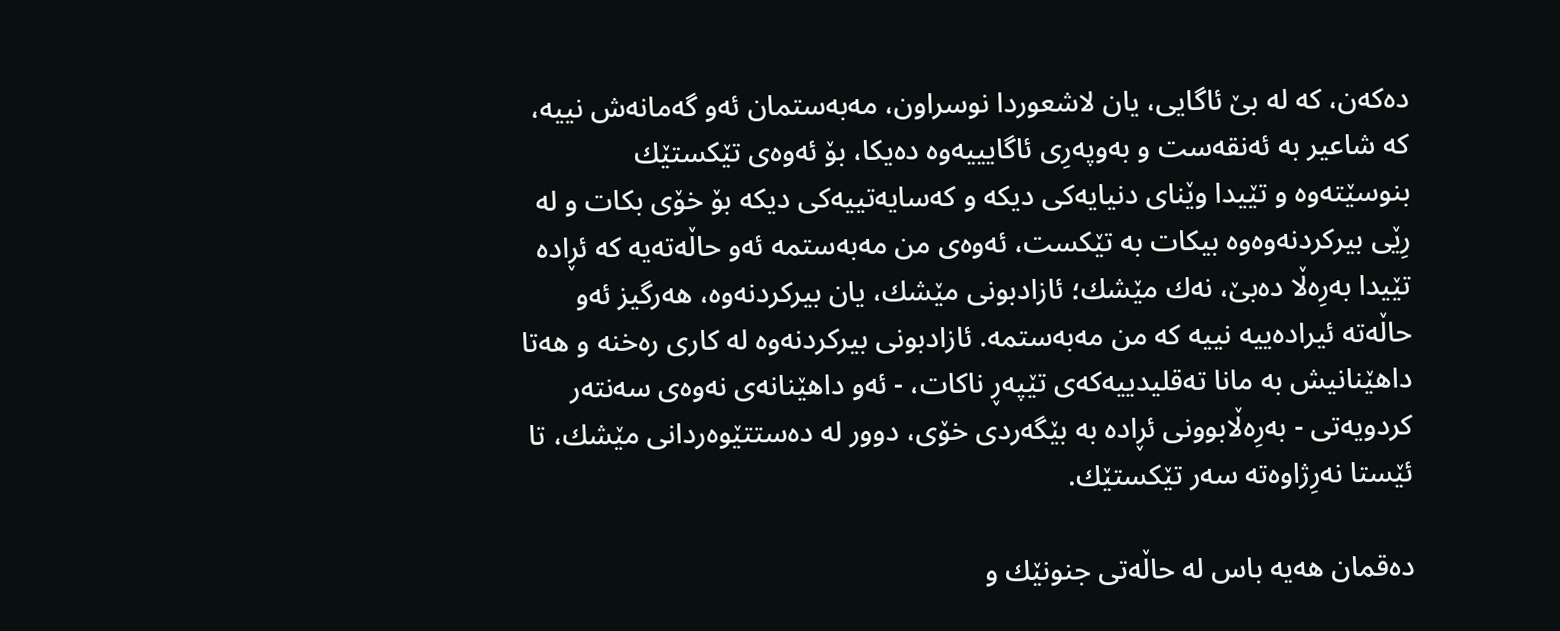ده‌كه‌ن، كه‌ له‌ بێ ئاگایی، یان لاشعوردا نوسراون، مه‌به‌ستمان ئه‌و گه‌مانه‌ش نییه‌، كه‌ شاعیر به‌ ئه‌نقه‌ست و به‌وپه‌رِی ئاگایییه‌وه‌ ده‌یكا، بۆ ئه‌وه‌ی تێكستێك بنوسێته‌وه‌ و تێیدا وێنای دنیایه‌كی دیكه‌ و كه‌سایه‌تییه‌كی دیكه‌ بۆ خۆی بكات و له‌ رِێی بیركردنه‌وه‌وه‌ بیكات به‌ تێكست، ئه‌وه‌ی من مه‌به‌ستمه‌ ئه‌و حاڵه‌ته‌یه‌ كه‌ ئڕاده‌ تێیدا به‌رِه‌ڵا ده‌بێ، نه‌ك مێشك؛ ئازادبونی مێشك، یان بیركردنه‌وه‌، هه‌رگیز ئه‌و حاڵه‌ته‌ ئیراده‌ییه‌ نییه‌ كه‌ من مه‌به‌ستمه‌. ئازادبونی بیركردنه‌وه‌ له‌ كاری ره‌خنه‌ و هه‌تا داهێنانیش به‌ مانا ته‌قلیدییه‌كه‌ی تێپه‌ڕ ناكات، - ئه‌و داهێنانه‌ی نه‌وه‌ی سه‌نته‌ر كردویه‌تی - به‌رِه‌ڵابوونی ئڕاده‌ به‌ بێگه‌ردی خۆی، دوور له‌ ده‌ستتێوه‌ردانی مێشك، تا ئێستا نه‌رِژاوه‌ته‌ سه‌ر تێكستێك.

ده‌قمان هه‌یه‌ باس له‌ حاڵه‌تی جنونێك و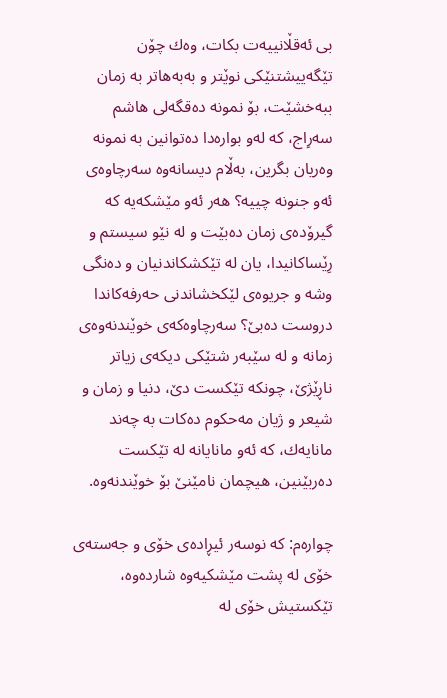بی ئه‌قڵانییه‌ت بكات، وه‌ك چۆن تێگه‌ییشتنێكی نوێتر و به‌به‌هاتر به‌ زمان ببه‌خشێت، بۆ نمونه‌ ده‌قگه‌لی هاشم سه‌رِاج، كه‌ له‌و بواره‌دا ده‌توانین به‌ نمونه‌ وه‌ریان بگرین، به‌ڵام دیسانه‌وه‌ سه‌رچاوه‌ی ئه‌و جنونه‌ چییه‌؟ هه‌ر ئه‌و مێشكه‌یه‌ كه‌ گیرۆده‌ی زمان ده‌بێت و له‌ نێو سیستم و رِێساكانیدا، یان له‌ تێكشكاندنیان و ده‌نگی وشه‌ و جریوه‌ی لێكخشاندنی حه‌رفه‌كاندا دروست ده‌بێ؟ سه‌رچاوه‌كه‌ی خوێندنه‌وه‌ی زمانه‌ و له‌ سێبه‌ر شتێكی دیكه‌ی زیاتر ناڕێژێ، چونكه‌ تێكست دێ، دنیا و زمان و شیعر و ژیان مه‌حكوم ده‌كات به‌ چه‌ند مانایه‌ك، كه‌ ئه‌و مانایانه‌ له‌ تێكست ده‌ربێنین، هیچمان نامێنێ بۆ خوێندنه‌وه‌.

چواره‌م: كه‌ نوسه‌ر ئیڕاده‌ی خۆی و جه‌سته‌ی خۆی له‌ پشت مێشكیه‌وه‌ شارده‌وه‌، تێكستیش خۆی له‌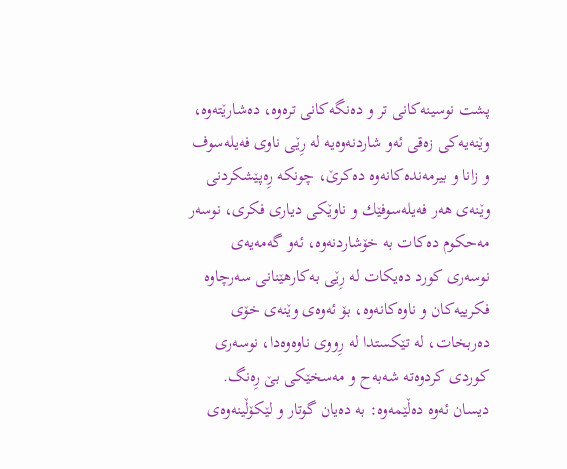پشت نوسینه‌كانی تر و ده‌نگه‌كانی تره‌وه‌، ده‌شارێته‌وه‌، وێنه‌یه‌كی زه‌قی ئه‌و شاردنه‌وه‌یه‌ له‌ رِێی ناوی فه‌یله‌سوف و زانا و بیرمه‌نده‌كانه‌وه‌ ده‌كرێ، چونكه‌ رِه‌پێشكردنی وێنه‌ی هه‌ر فه‌یله‌سوفێك و ناوێكی دیاری فكری، نوسه‌ر مه‌حكوم ده‌كات به‌ خۆشاردنه‌وه‌، ئه‌و گه‌مه‌یه‌ی نوسه‌ری كورد ده‌یكات له‌ رِێی به‌كارهێنانی سه‌رچاوه‌ فكرییه‌كان و ناوه‌كانه‌وه‌، بۆ ئه‌وه‌ی وێنه‌ی خۆی ده‌ربخات، له‌ تێكستدا له‌ رِووی ناوه‌وه‌دا، نوسه‌ری كوردی كردوه‌ته‌ شه‌به‌ح و مه‌سخێكی بێ رِه‌نگ. دیسان ئه‌وه‌ ده‌ڵێمه‌وه‌: به‌ ده‌یان گوتار و لێكۆڵینه‌وه‌ی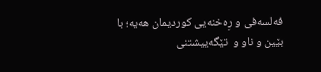فه‌لسه‌فی و رِه‌خنه‌یی كوردیمان هه‌یه‌؛ با بێین و ناو و  تێگه‌ییشتنی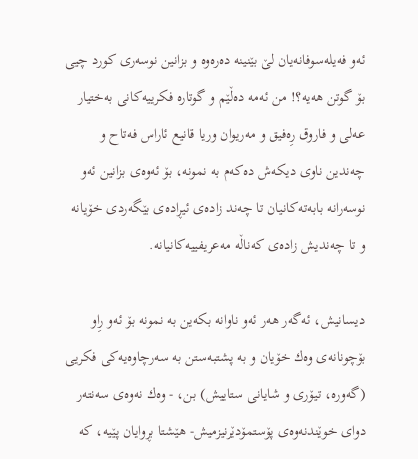ئه‌و فه‌یله‌سوفانه‌یان لێ بێنینه‌ ده‌ره‌وه‌ و بزانین نوسه‌ری كورد چیی بۆ گوتن هه‌یه‌؟! من ئه‌مه‌ ده‌ڵێم و گوتاره‌ فكرییه‌كانی به‌ختیار عه‌لی و فاروق رِه‌فیق و مه‌ریوان وریا قانیع ئاراس فه‌تاح و چه‌ندین ناوی دیكه‌ش ده‌كه‌م به‌ نمونه‌، بۆ ئه‌وه‌ی بزانین ئه‌و نوسه‌رانه‌ بابه‌ته‌كانیان تا چه‌ند زاده‌ی ئیڕاده‌ی بێگه‌ردی خۆیانه‌ و تا چه‌ندیش زاده‌ی كه‌ناڵه‌ مه‌عریفییه‌كانیانه‌.

دیسانیش، ئه‌گه‌ر هه‌ر ئه‌و ناوانه‌ بكه‌ین به‌ نمونه‌ بۆ ئه‌و رِاو بۆچونانه‌ی وه‌ك خۆیان و به‌ پشتبه‌ستن به‌ سه‌رچاوه‌یه‌كی فكریی (گه‌وره‌، تیۆری و شایانی ستاییش) بن، - وه‌ك نه‌وه‌ی سه‌نته‌ر دوای خوێندنه‌وه‌ی پۆستمۆدێرنیزمیش- هێشتا بڕوایان پێیه‌، كه‌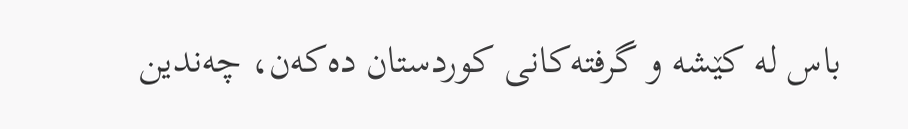باس له‌ كێشه‌ و گرفته‌كانی كوردستان ده‌كه‌ن، چه‌ندین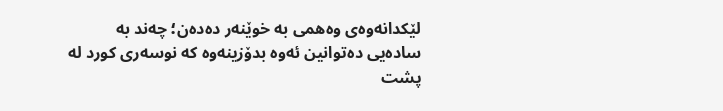لێكدانه‌وه‌ی وه‌همی به‌ خوێنه‌ر ده‌ده‌ن؛ چه‌ند به‌ ساده‌یی ده‌توانین ئه‌وه‌ بدۆزینه‌وه‌ كه‌ نوسه‌ری كورد له‌ پشت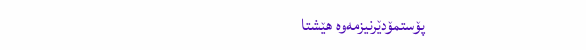پۆستمۆدێرنیزمه‌وه‌ هێشتا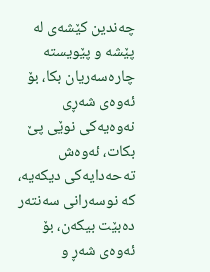چه‌ندین كێشه‌ی له‌ پێشه‌ و پێویسته‌ چاره‌سه‌ریان بكا، بۆ ئه‌وه‌ی شه‌ڕی نه‌وه‌یه‌كی نوێی پێ بكات، ئه‌وه‌ش ته‌حه‌دایه‌كی دیكه‌یه‌، كه‌ نوسه‌رانی سه‌نته‌ر ده‌بێت بیكه‌ن، بۆ ئه‌وه‌ی شه‌ڕ و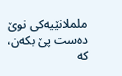ململانێیه‌كی نوێ ده‌ست پێ بكه‌ن، كه‌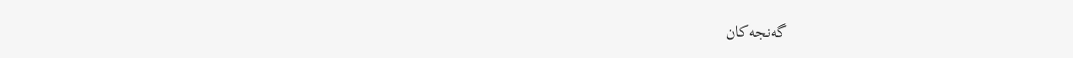گه‌نجه‌كان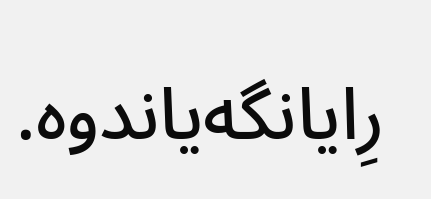رِایانگه‌یاندوه‌.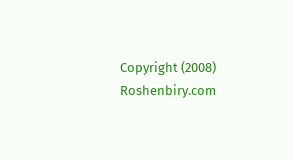Copyright (2008) Roshenbiry.com